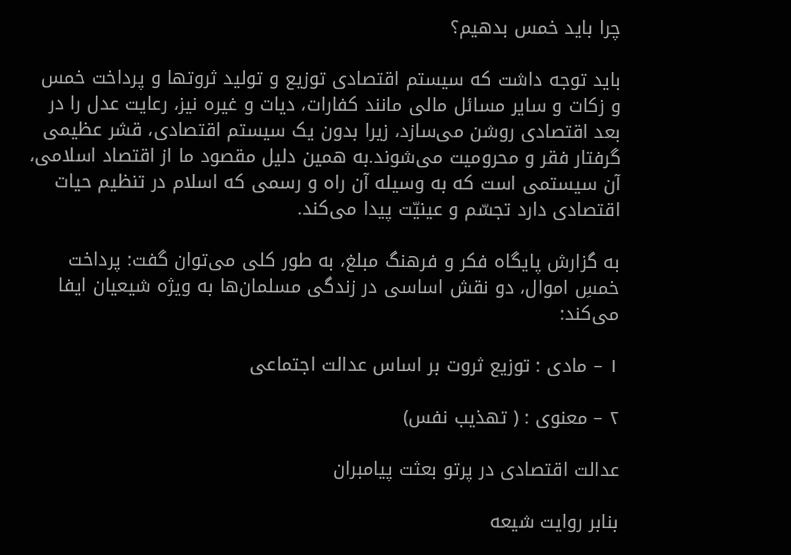چرا باید خمس بدهیم؟

باید توجه داشت که سیستم اقتصادی توزیع و تولید ثروتها و پرداخت خمس و زکات و سایر مسائل مالی مانند کفارات، دیات و غیره نیز، رعایت عدل را در بعد اقتصادی روشن می‌سازد، زیرا بدون یک سیستم اقتصادی، قشر عظیمی گرفتار فقر و محرومیت می‌شوند.به همین دلیل مقصود ما از اقتصاد اسلامی، آن سیستمی است که به وسیله آن راه و رسمی که اسلام در تنظیم حیات اقتصادی دارد تجسّم و عینیّت پیدا می‌کند.

به گزارش پایگاه فکر و فرهنگ مبلغ، به طور کلی می‌توان گفت: پرداخت خمسِ اموال، دو نقش اساسی در زندگی مسلمان‌ها به ویژه شیعیان ایفا می‌کند:

۱ – مادی : توزیع ثروت بر اساس عدالت اجتماعی

۲ – معنوی : ( تهذیب نفس)

عدالت اقتصادی در پرتو بعثت پیامبران

بنابر روایت شیعه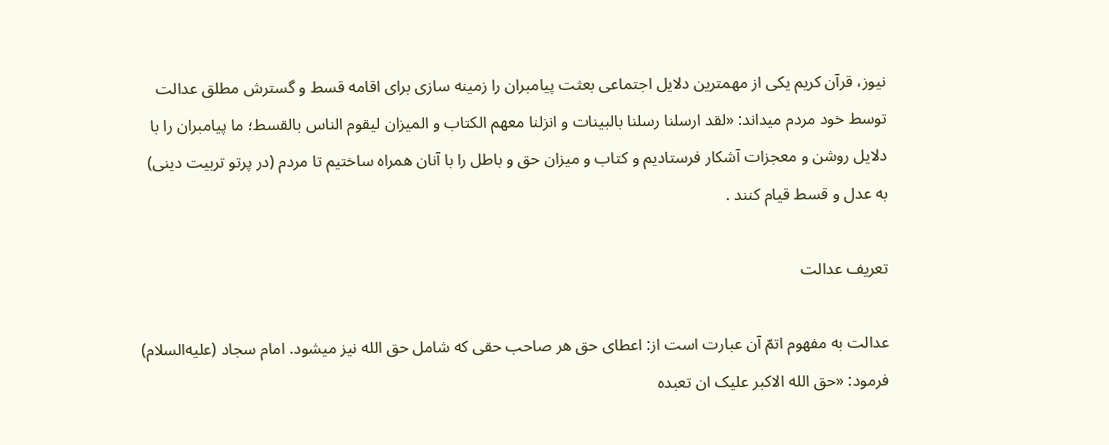نیوز، قرآن کریم یکی از مهمترین دلایل اجتماعی بعثت پیامبران را زمینه سازی برای اقامه قسط و گسترش مطلق عدالت توسط خود مردم میداند: «لقد ارسلنا رسلنا بالبینات و انزلنا معهم الکتاب و المیزان لیقوم الناس بالقسط؛ ما پیامبران را با دلایل روشن و معجزات آشکار فرستادیم و کتاب و میزان حق و باطل را با آنان همراه ساختیم تا مردم (در پرتو تربیت دینی) به عدل و قسط قیام کنند .

تعریف عدالت

عدالت به مفهوم اتمّ آن عبارت است از: اعطای حق هر صاحب حقی که شامل حق الله نیز میشود. امام سجاد (علیه‌السلام) فرمود: «حق الله الاکبر علیک ان تعبده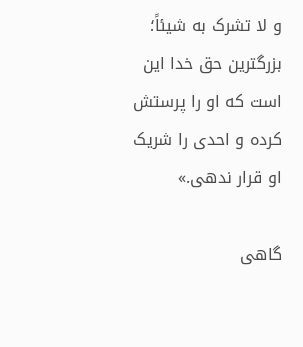و لا تشرک به شیئاً؛ بزرگترین حق خدا این است که او را پرستش کرده و احدی را شریک او قرار ندهی.»

گاهی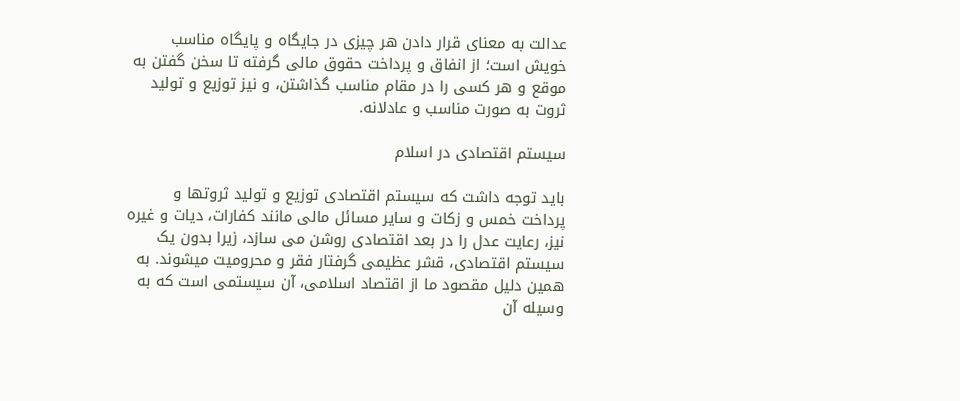عدالت به معنای قرار دادن هر چیزی در جایگاه و پایگاه مناسب خویش است؛ از انفاق و پرداخت حقوق مالی گرفته تا سخن گفتن به موقع و هر کسی را در مقام مناسب گذاشتن، و نیز توزیع و تولید ثروت به صورت مناسب و عادلانه.

سیستم اقتصادی در اسلام

باید توجه داشت که سیستم اقتصادی توزیع و تولید ثروتها و پرداخت خمس و زکات و سایر مسائل مالی مانند کفارات، دیات و غیره نیز، رعایت عدل را در بعد اقتصادی روشن می سازد، زیرا بدون یک سیستم اقتصادی، قشر عظیمی گرفتار فقر و محرومیت میشوند. به همین دلیل مقصود ما از اقتصاد اسلامی، آن سیستمی است که به وسیله آن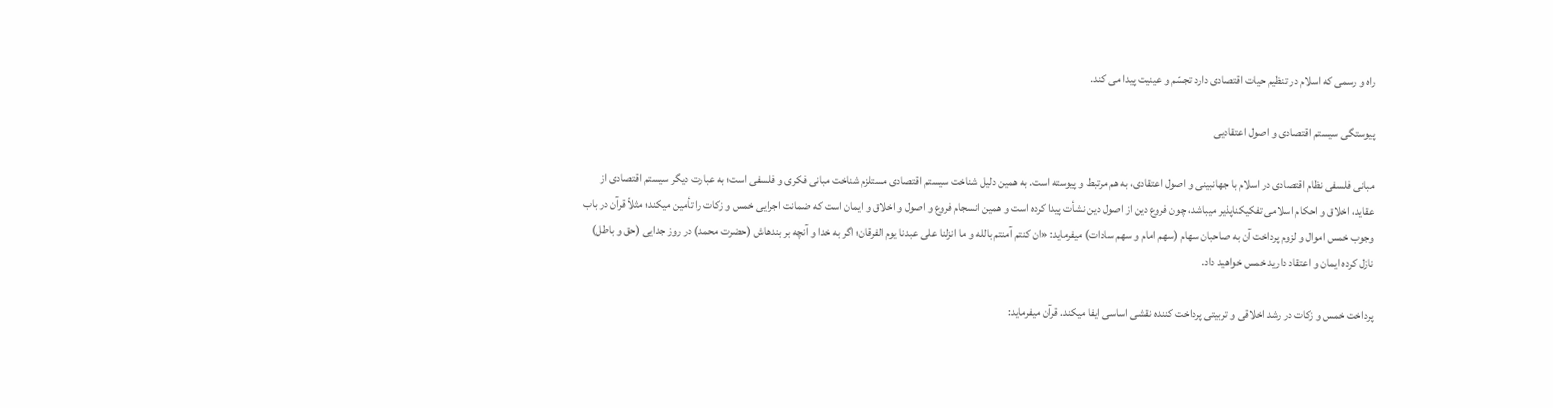راه و رسمی که اسلام در تنظیم حیات اقتصادی دارد تجسّم و عینیت پیدا می کند.

پیوستگی سیستم اقتصادی و اصول اعتقادیی

مبانی فلسفی نظام اقتصادی در اسلام با جهانبینی و اصول اعتقادی، به هم مرتبط و پیوسته است. به همین دلیل شناخت سیستم اقتصادی مستلزم شناخت مبانی فکری و فلسفی است؛ به عبارت دیگر سیستم اقتصادی از عقاید، اخلاق و احکام اسلامی تفکیکناپذیر میباشد، چون فروع دین از اصول دین نشأت پیدا کرده است و همین انسجام فروع و اصول و اخلاق و ایمان است که ضمانت اجرایی خمس و زکات را تأمین میکند؛ مثلاً قرآن در باب وجوب خمس اموال و لزوم پرداخت آن به صاحبان سهام (سهم امام و سهم سادات) میفرماید: «ان کنتم آمنتم بالله و ما انزلنا علی عبدنا یوم الفرقان؛ اگر به خدا و آنچه بر بندهاش (حضرت محمد) در روز جدایی (حق و باطل) نازل کرده ایمان و اعتقاد دارید خمس خواهید داد.

پرداخت خمس و زکات در رشد اخلاقی و تربیتی پرداخت کننده نقشی اساسی ایفا میکند. قرآن میفرماید: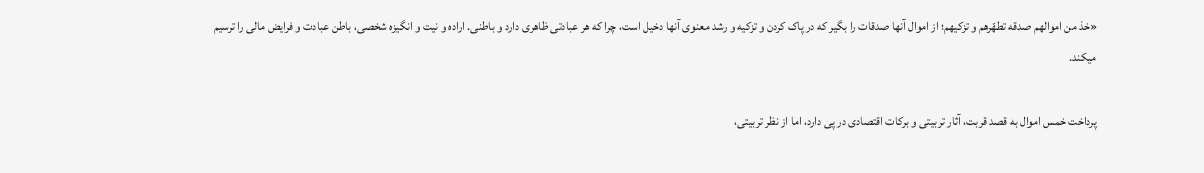«خذ من اموالهم صدقه تطهّرهم و تزکیهم؛ از اموال آنها صدقات را بگیر که در پاک کردن و تزکیه و رشد معنوی آنها دخیل است، چرا که هر عبادتی ظاهری دارد و باطنی. اراده و نیت و انگیزه شخصی، باطن عبادت و فرایض مالی را ترسیم میکند.

پرداخت خمس اموال به قصد قربت، آثار تربیتی و برکات اقتصادی در پی دارد، اما از نظر تربیتی،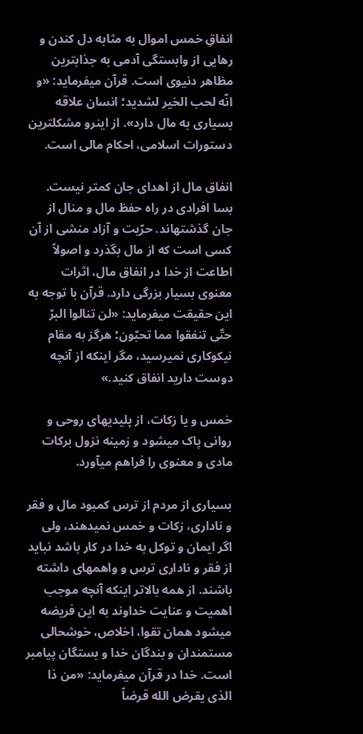انفاقِ خمس اموال به مثابه دل کندن و رهایی از وابستگی آدمی به جذابترین مظاهر دنیوی است. قرآن میفرماید: «و انّه لحب الخیر لشدید؛ انسان علاقه بسیاری به مال دارد». از اینرو مشکلترین دستورات اسلامی، احکام مالی است.

انفاق مال از اهدای جان کمتر نیست. بسا افرادی در راه حفظ مال و منال از جان گذشتهاند. حرّیت و آزاد منشی از آن کسی است که از مال بگذرد و اصولاً اطاعت از خدا در انفاق مال، اثرات معنوی بسیار بزرگی دارد. قرآن با توجه به این حقیقت میفرماید: «لن تنالوا البرّ حتّی تنفقوا مما تحبّون؛ هرگز به مقام نیکوکاری نمیرسید، مگر اینکه از آنچه دوست دارید انفاق کنید.»

خمس و یا زکات، از پلیدیهای روحی و روانی پاک میشود و زمینه نزول برکات مادی و معنوی را فراهم میآورد.

بسیاری از مردم از ترس کمبود مال و فقر و ناداری، زکات و خمس نمیدهند، ولی اگر ایمان و توکل به خدا در کار باشد نباید از فقر و ناداری ترس و واهمهای داشته باشند. از همه بالاتر اینکه آنچه موجب اهمیت و عنایت خداوند به این فریضه میشود همان تقوا، اخلاص، خوشحالی مستمندان و بندگان خدا و بستگان پیامبر است. خدا در قرآن میفرماید: «من ذا الذی یقرض الله قرضاً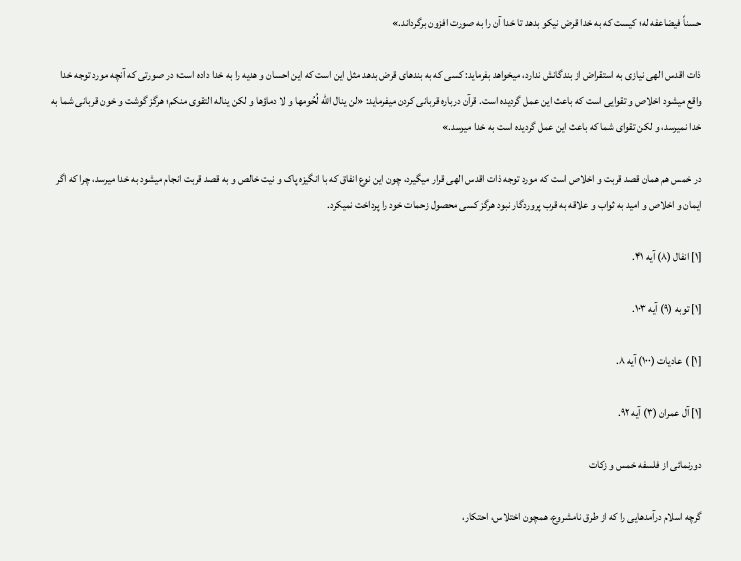حسناً فیضاعفه له؛ کیست که به خدا قرض نیکو بدهد تا خدا آن را به صورت افزون برگرداند.»

ذات اقدس الهی نیازی به استقراض از بندگانش ندارد، میخواهد بفرماید: کسی که به بندهای قرض بدهد مثل این است که این احسان و هدیه را به خدا داده است؛ در صورتی که آنچه مورد توجه خدا واقع میشود اخلاص و تقوایی است که باعث این عمل گردیده است. قرآن درباره قربانی کردن میفرماید: «لن ینال الله لُحُومها و لا دماؤها و لکن یناله التقوی منکم؛ هرگز گوشت و خون قربانی شما به خدا نمیرسد، و لکن تقوای شما که باعث این عمل گردیده است به خدا میرسد.»

در خمس هم همان قصد قربت و اخلاص است که مورد توجه ذات اقدس الهی قرار میگیرد، چون این نوع انفاق که با انگیزه پاک و نیت خالص و به قصد قربت انجام میشود به خدا میرسد، چرا که اگر ایمان و اخلاص و امید به ثواب و علاقه به قرب پروردگار نبود هرگز کسی محصول زحمات خود را پرداخت نمیکرد.

[۱] انفال (۸) آیه ۴۱.

[۱] توبه (۹) آیه ۱۰۳.

[۱] ) عادیات (۱۰۰) آیه ۸.

[۱] آل عمران (۳) آیه ۹۲.

دورنمائى از فلسفه خمس و زکات

گرچه اسلام درآمدهایى را که از طرق نامشروع، همچون اختلاس، احتکار،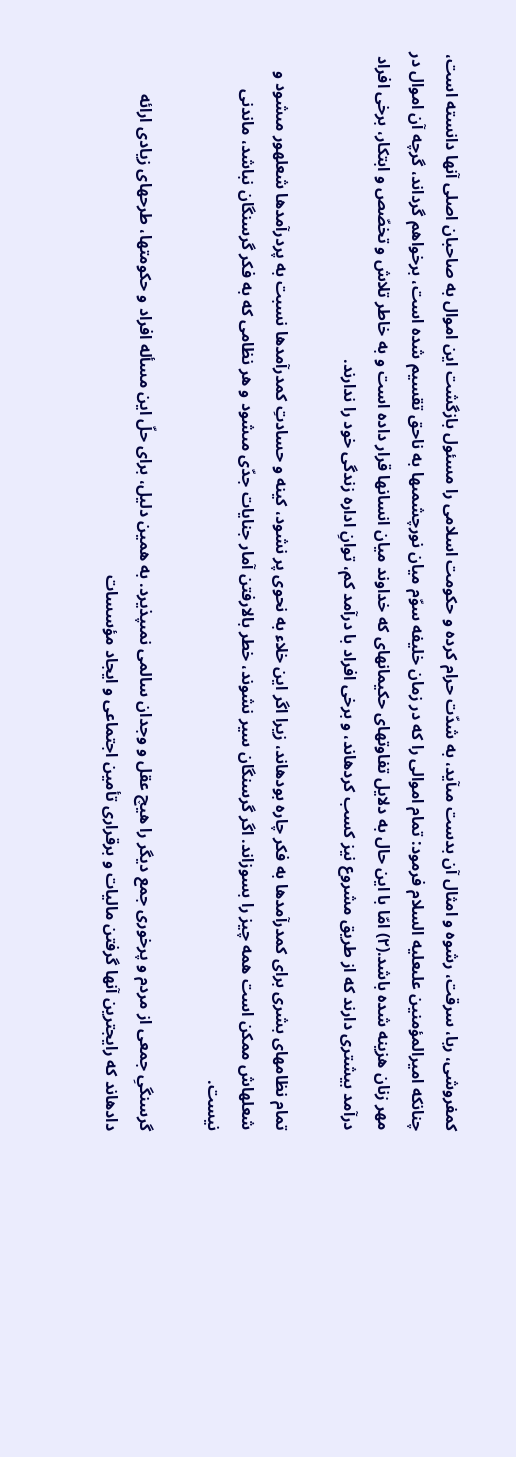کمفروشى، ربا، سرقت، رشوه و امثال آن بدست مىآید، به شدّت حرام کرده و حکومت اسلامى را مسئول بازگشت این اموال به صاحبان اصلى آنها دانسته است، چنانکه امیرالمؤمنین علىعلیه السلام فرمود: تمام اموالى را که در زمان خلیفه سوّم میان نورچشمىها به ناحق تقسیم شده است، برخواهم گرداند، گرچه آن اموال در مهر زنان هزینه شده باشد.(۲) امّا با این حال به دلایل تفاوتهاى حکیمانهاى که خداوند میان انسانها قرار داده است و به خاطر تلاش و تخصّص و ابتکار، برخى افراد درآمد بیشترى دارند که از طریق مشروع نیز کسب کردهاند، و برخى افراد با درآمد کم، توانِ اداره زندگى خود را ندارند.

تمام نظامهاى بشرى براى کمدرآمدها به فکر چاره بودهاند، زیرا اگر این خلاء به نحوى پر نشود، کینه و حسادتِ کمدرآمدها نسبت به پردرآمدها شعلهور مىشود و شعلهاش ممکن است همه چیز را بسوزاند. اگر گرسنگان سیر نشوند، خطر بالارفتن آمار جنایات جدّى مىشود و هر نظامى که به فکر گرسنگان نباشد، ماندنى نیست.

گرسنگىِ جمعى از مردم و پرخورى جمع دیگر را هیچ عقل و وجدان سالمى نمىپذیرد. به همین دلیل، براى حلّ این مسأله افراد و حکومتها، طرحهاى زیادى ارائه دادهاند که رایجترین آنها گرفتن مالیات و برقرارى تأمین اجتماعى و ایجاد مؤسسات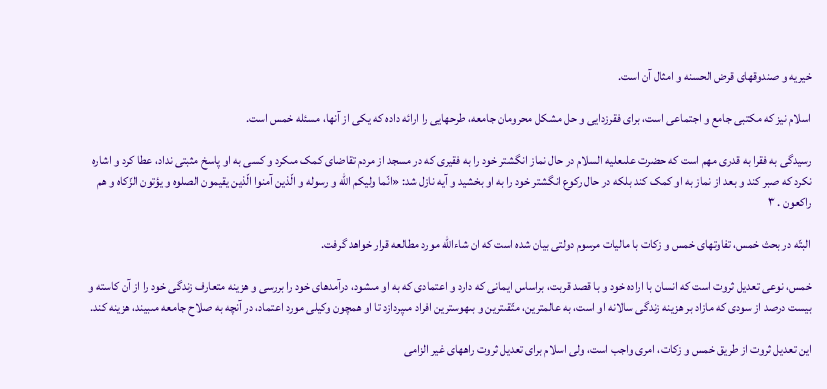خیریه و صندوقهاى قرض الحسنه و امثال آن است.

اسلام نیز که مکتبى جامع و اجتماعى است، براى فقرزدایى و حل مشکل محرومان جامعه، طرحهایى را ارائه داده که یکى از آنها، مسئله خمس است.

رسیدگى به فقرا به قدرى مهم است که حضرت علىعلیه السلام در حال نماز انگشتر خود را به فقیرى که در مسجد از مردم تقاضاى کمک مىکرد و کسى به او پاسخ مثبتى نداد، عطا کرد و اشاره نکرد که صبر کند و بعد از نماز به او کمک کند بلکه در حال رکوع انگشتر خود را به او بخشید و آیه نازل شد: «انّما ولیکم اللّه و رسوله و الّذین آمنوا الّذین یقیمون الصلوه و یؤتون الزّکاه و هم راکعون . ۳

البتّه در بحث خمس، تفاوتهاى خمس و زکات با مالیات مرسوم دولتى بیان شده است که ان شاءاللّه مورد مطالعه قرار خواهد گرفت.

خمس، نوعى تعدیل ثروت است که انسان با اراده خود و با قصد قربت، براساس ایمانى که دارد و اعتمادى که به او مىشود، درآمدهاى خود را بررسى و هزینه متعارف زندگى خود را از آن کاسته و بیست درصد از سودى که مازاد بر هزینه زندگى سالانه او است، به عالمترین، متّقىترین و بىهوسترین افراد مىپردازد تا او همچون وکیلى مورد اعتماد، در آنچه به صلاح جامعه مىبیند، هزینه کند.

این تعدیل ثروت از طریق خمس و زکات، امرى واجب است، ولى اسلام براى تعدیل ثروت راههاى غیر الزامى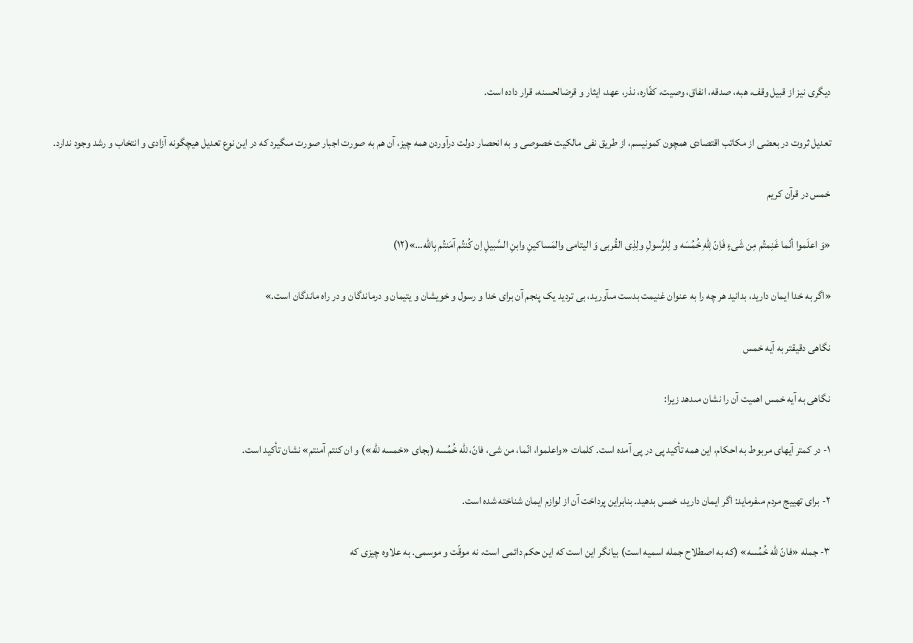دیگرى نیز از قبیل وقف، هبه، صدقه، انفاق، وصیت، کفّاره، نذر، عهد، ایثار و قرضالحسنه، قرار داده است.

تعدیل ثروت در بعضى از مکاتب اقتصادى همچون کمونیسم، از طریق نفى مالکیت خصوصى و به انحصار دولت درآوردن همه چیز، آن هم به صورت اجبار صورت مىگیرد که در این نوع تعدیل هیچگونه آزادى و انتخاب و رشد وجود ندارد.

خمس در قرآن کریم

«وَ اعلَموا أنّما غَنِمتُم مِن شَىءٍ فَاِنّ لِلّهِ خُمُسَه و لِلرَّسولِ ولِذِى القُربى وَ الیتامى والمَساکینِ وابنِ السَّبیلِ اِن کُنتُم آمَنتُم بِاللّه…»(۱۲)

«اگر به خدا ایمان دارید، بدانید هر چه را به عنوان غنیمت بدست مىآورید، بى تردید یک پنجم آن براى خدا و رسول و خویشان و یتیمان و درماندگان و در راه ماندگان است.»

نگاهى دقیقتر به آیه خمس

نگاهى به آیه خمس اهمیت آن را نشان مىدهد زیرا:

۱- در کمتر آیهاى مربوط به احکام، این همه تأکید پى در پى آمده است. کلمات «واعلموا، انّما، من شى، فانّ، للّه خُمُسه (بجاى «خمسه للّه») و ان کنتم آمنتم» نشان تأکید است.

۲- براى تهییج مردم مىفرماید: اگر ایمان دارید، خمس بدهید. بنابراین پرداخت آن از لوازم ایمان شناخته شده است.

۳- جمله «فانّ للّه خُمُسه» (که به اصطلاح جمله اسمیه است) بیانگر این است که این حکم دائمى است، نه موقّت و موسمى. به علاوه چیزى که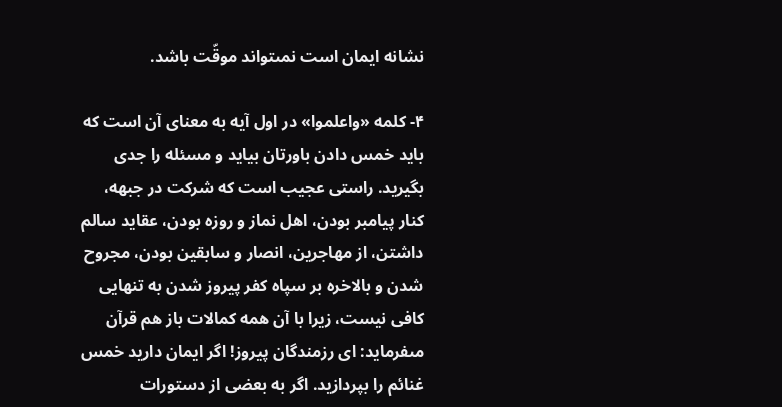نشانه ایمان است نمىتواند موقّت باشد.

۴- کلمه «واعلموا» در اول آیه به معناى آن است که باید خمس دادن باورتان بیاید و مسئله را جدى بگیرید. راستى عجیب است که شرکت در جبهه، کنار پیامبر بودن، اهل نماز و روزه بودن، عقاید سالم داشتن، از مهاجرین، انصار و سابقین بودن، مجروح شدن و بالاخره بر سپاه کفر پیروز شدن به تنهایى کافى نیست، زیرا با آن همه کمالات باز هم قرآن مىفرماید: اى رزمندگان پیروز! اگر ایمان دارید خمس غنائم را بپردازید. اگر به بعضى از دستورات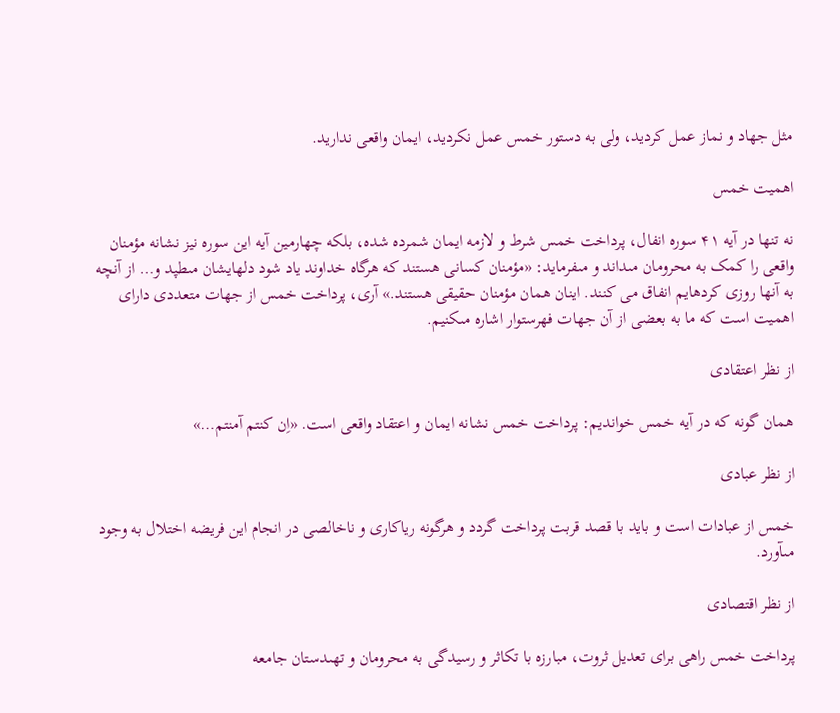مثل جهاد و نماز عمل کردید، ولى به دستور خمس عمل نکردید، ایمان واقعى ندارید.

اهمیت خمس

نه تنها در آیه ۴۱ سوره انفال، پرداخت خمس شرط و لازمه ایمان شمرده شده، بلکه چهارمین آیه این سوره نیز نشانه مؤمنان واقعى را کمک به محرومان مىداند و مىفرماید: «مؤمنان کسانى هستند که هرگاه خداوند یاد شود دلهایشان مىطپد و… از آنچه به آنها روزى کردهایم انفاق مى کنند. اینان همان مؤمنان حقیقى هستند.» آرى، پرداخت خمس از جهات متعددى داراى اهمیت است که ما به بعضى از آن جهات فهرستوار اشاره مىکنیم.

از نظر اعتقادى

همان گونه که در آیه خمس خواندیم: پرداخت خمس نشانه ایمان و اعتقاد واقعى است. «اِن کنتم آمنتم…»

از نظر عبادى

خمس از عبادات است و باید با قصد قربت پرداخت گردد و هرگونه ریاکارى و ناخالصى در انجام این فریضه اختلال به وجود مىآورد.

از نظر اقتصادى

پرداخت خمس راهى براى تعدیل ثروت، مبارزه با تکاثر و رسیدگى به محرومان و تهىدستان جامعه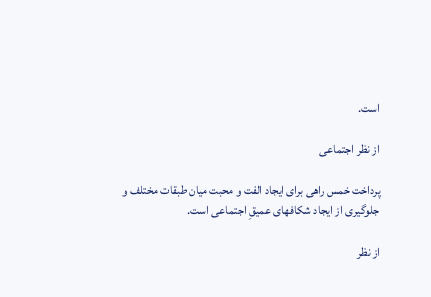است.

از نظر اجتماعى

پرداخت خمس راهى براى ایجاد الفت و محبت میان طبقات مختلف و جلوگیرى از ایجاد شکافهاى عمیقِ اجتماعى است.

از نظر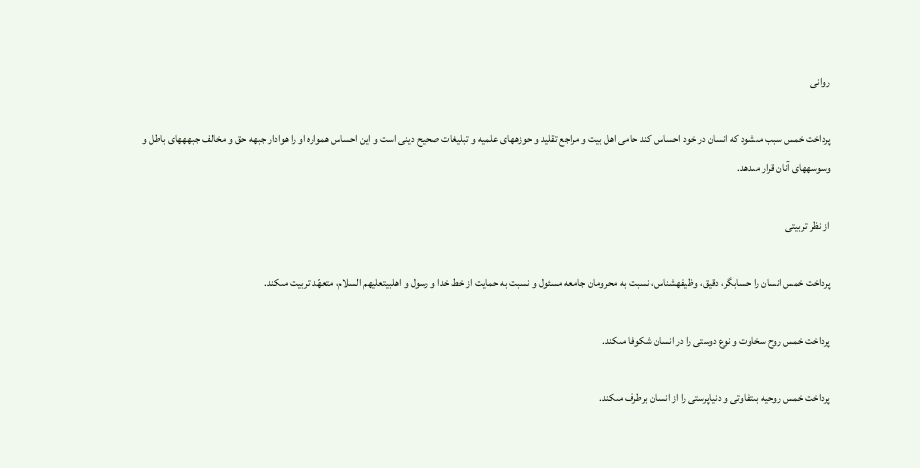روانى

پرداخت خمس سبب مىشود که انسان در خود احساس کند حامى اهل بیت و مراجع تقلید و حوزههاى علمیه و تبلیغات صحیح دینى است و این احساس همواره او را هوادار جبهه حق و مخالف جبهههاى باطل و وسوسههاى آنان قرار مىدهد.

از نظر تربیتى

پرداخت خمس انسان را حسابگر، دقیق، وظیفهشناس، نسبت به محرومان جامعه مسئول و نسبت به حمایت از خط خدا و رسول و اهلبیتعلیهم السلام، متعهّد تربیت مىکند.

پرداخت خمس روح سخاوت و نوع دوستى را در انسان شکوفا مىکند.

پرداخت خمس روحیه بىتفاوتى و دنیاپرستى را از انسان برطرف مىکند.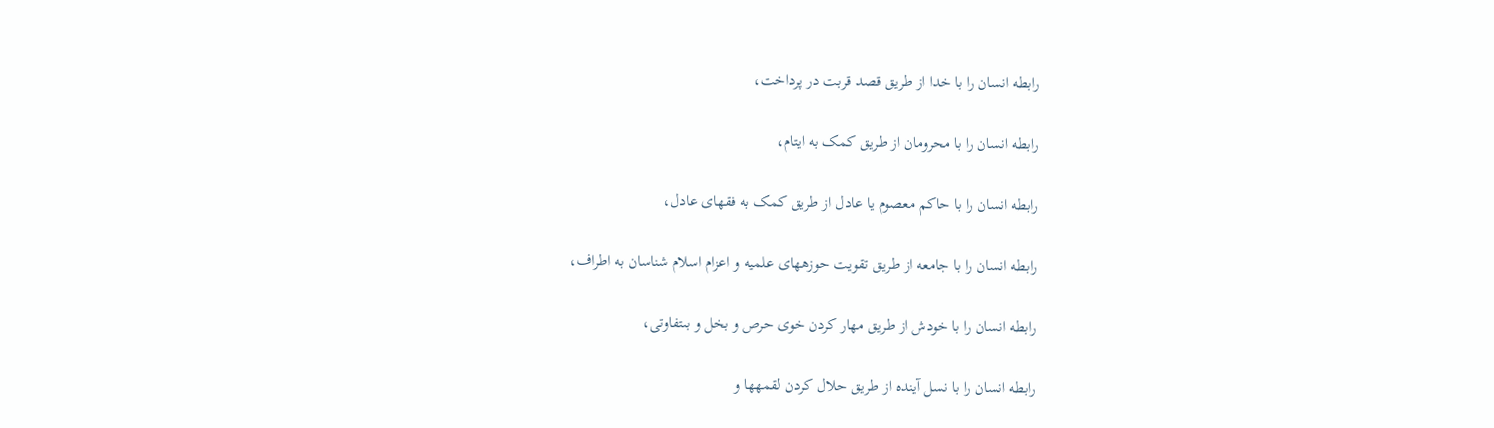رابطه انسان را با خدا از طریق قصد قربت در پرداخت،

رابطه انسان را با محرومان از طریق کمک به ایتام،

رابطه انسان را با حاکم معصوم یا عادل از طریق کمک به فقهاى عادل،

رابطه انسان را با جامعه از طریق تقویت حوزههاى علمیه و اعزام اسلام شناسان به اطراف،

رابطه انسان را با خودش از طریق مهار کردن خوى حرص و بخل و بىتفاوتى،

رابطه انسان را با نسل آینده از طریق حلال کردن لقمهها و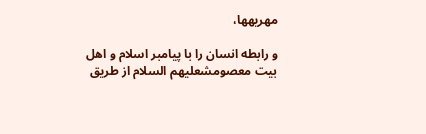مهریهها،

و رابطه انسان را با پیامبر اسلام و اهل بیت معصومشعلیهم السلام از طریق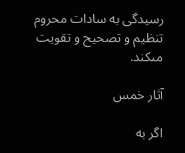رسیدگى به سادات محروم تنظیم و تصحیح و تقویت مىکند.

آثار خمس

اگر به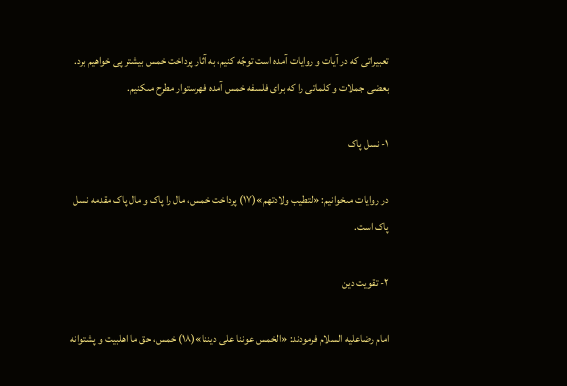تعبیراتى که در آیات و روایات آمده است توجّه کنیم، به آثار پرداخت خمس بیشتر پى خواهیم برد. بعضى جملات و کلماتى را که براى فلسفه خمس آمده فهرستوار مطرح مىکنیم.

۱- نسل پاک

در روایات مىخوانیم: «لتطیب ولادتهم»(۱۷) پرداخت خمس، مال را پاک و مال پاک مقدمه نسل پاک است.

۲- تقویت دین

امام رضاعلیه السلام فرمودند: «الخمس عوننا على دیننا»(۱۸) خمس، حق ما اهلبیت و پشتوانه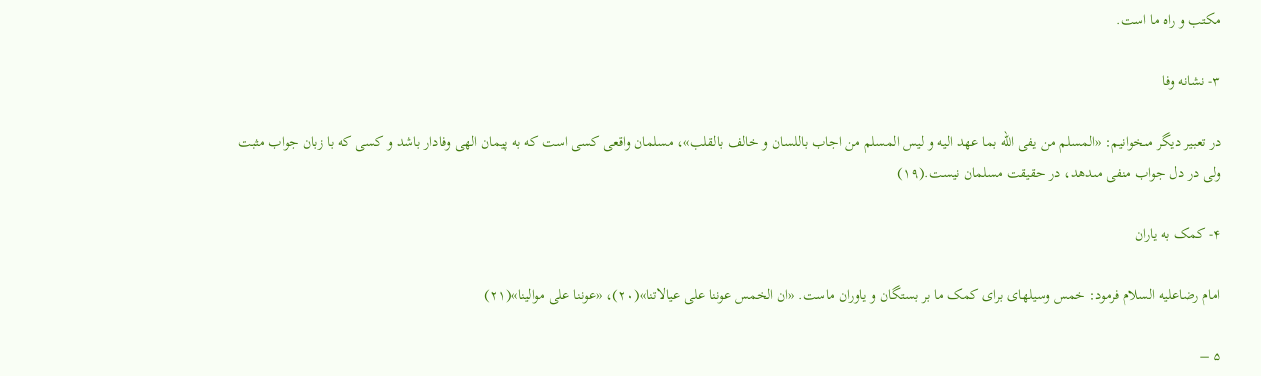مکتب و راه ما است.

۳- نشانه وفا

در تعبیر دیگر مىخوانیم: «المسلم من یفى اللّه بما عهد الیه و لیس المسلم من اجاب باللسان و خالف بالقلب»، مسلمان واقعى کسى است که به پیمان الهى وفادار باشد و کسى که با زبان جواب مثبت ولى در دل جواب منفى مىدهد، در حقیقت مسلمان نیست.(۱۹)

۴- کمک به یاران

امام رضاعلیه السلام فرمود: خمس وسیلهاى براى کمک ما بر بستگان و یاوران ماست. «ان الخمس عوننا على عیالاتنا»(۲۰)، «عوننا على موالینا»(۲۱)

۵ –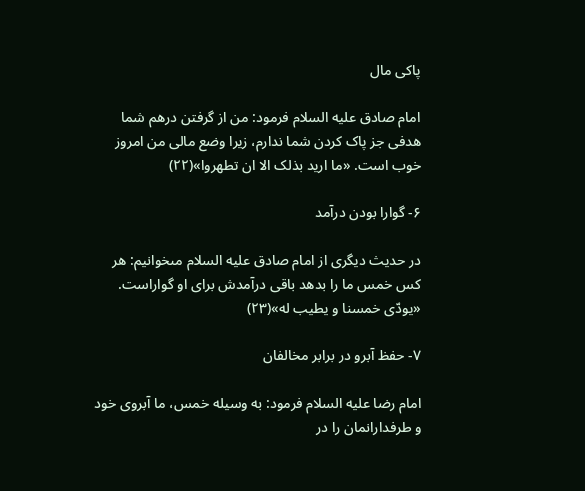پاکى مال

امام صادق علیه السلام فرمود: من از گرفتن درهم شما هدفى جز پاک کردن شما ندارم، زیرا وضع مالى من امروز خوب است. «ما ارید بذلک الا ان تطهروا»(۲۲)

۶- گوارا بودن درآمد

در حدیث دیگرى از امام صادق علیه السلام مىخوانیم: هر کس خمس ما را بدهد باقى درآمدش براى او گواراست. «یودّى خمسنا و یطیب له»(۲۳)

۷- حفظ آبرو در برابر مخالفان

امام رضا علیه السلام فرمود: به وسیله خمس، ما آبروى خود و طرفدارانمان را در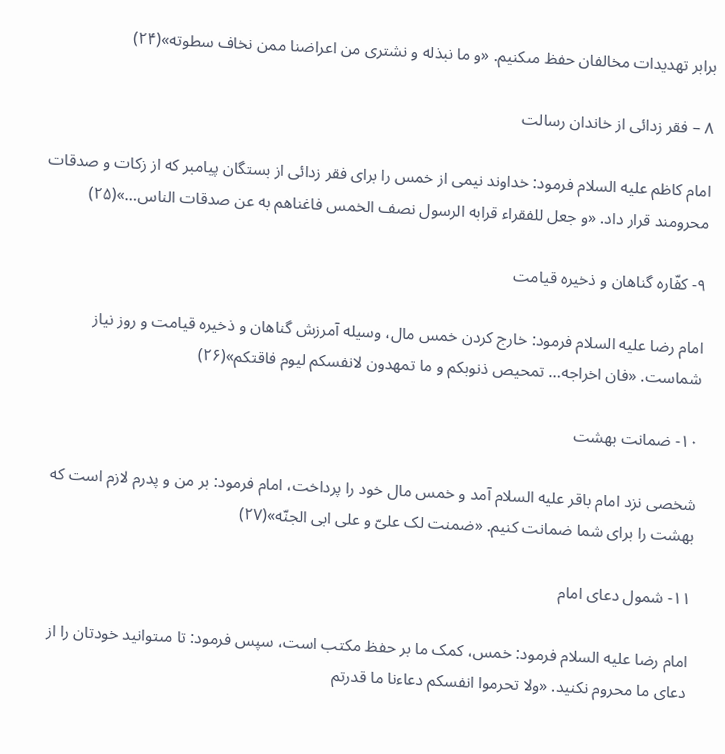برابر تهدیدات مخالفان حفظ مىکنیم. «و ما نبذله و نشترى من اعراضنا ممن نخاف سطوته»(۲۴)

۸ – فقر زدائى از خاندان رسالت

امام کاظم علیه السلام فرمود: خداوند نیمى از خمس را براى فقر زدائى از بستگان پیامبر که از زکات و صدقات محرومند قرار داد. «و جعل للفقراء قرابه الرسول نصف الخمس فاغناهم به عن صدقات الناس…»(۲۵)

۹- کفّاره گناهان و ذخیره قیامت

امام رضا علیه السلام فرمود: خارج کردن خمس مال، وسیله آمرزش گناهان و ذخیره قیامت و روز نیاز شماست. «فان اخراجه… تمحیص ذنوبکم و ما تمهدون لانفسکم لیوم فاقتکم»(۲۶)

۱۰- ضمانت بهشت

شخصى نزد امام باقر علیه السلام آمد و خمس مال خود را پرداخت، امام فرمود: بر من و پدرم لازم است که بهشت را براى شما ضمانت کنیم. «ضمنت لک علىّ و على ابى الجنّه»(۲۷)

۱۱- شمول دعاى امام

امام رضا علیه السلام فرمود: خمس، کمک ما بر حفظ مکتب است، سپس فرمود: تا مىتوانید خودتان را از دعاى ما محروم نکنید. «ولا تحرموا انفسکم دعاءنا ما قدرتم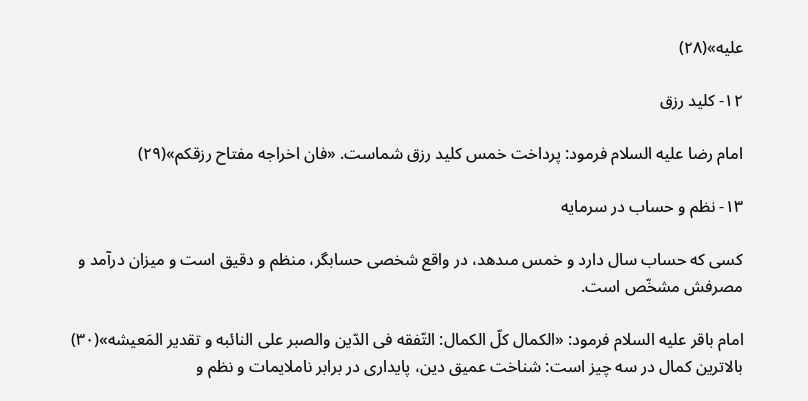علیه»(۲۸)

۱۲- کلید رزق

امام رضا علیه السلام فرمود: پرداخت خمس کلید رزق شماست. «فان اخراجه مفتاح رزقکم»(۲۹)

۱۳- نظم و حساب در سرمایه

کسى که حساب سال دارد و خمس مىدهد، در واقع شخصى حسابگر، منظم و دقیق است و میزان درآمد و مصرفش مشخّص است.

امام باقر علیه السلام فرمود: «الکمال کلّ الکمال: التّفقه فى الدّین والصبر على النائبه و تقدیر المَعیشه»(۳۰) بالاترین کمال در سه چیز است: شناخت عمیق دین، پایدارى در برابر ناملایمات و نظم و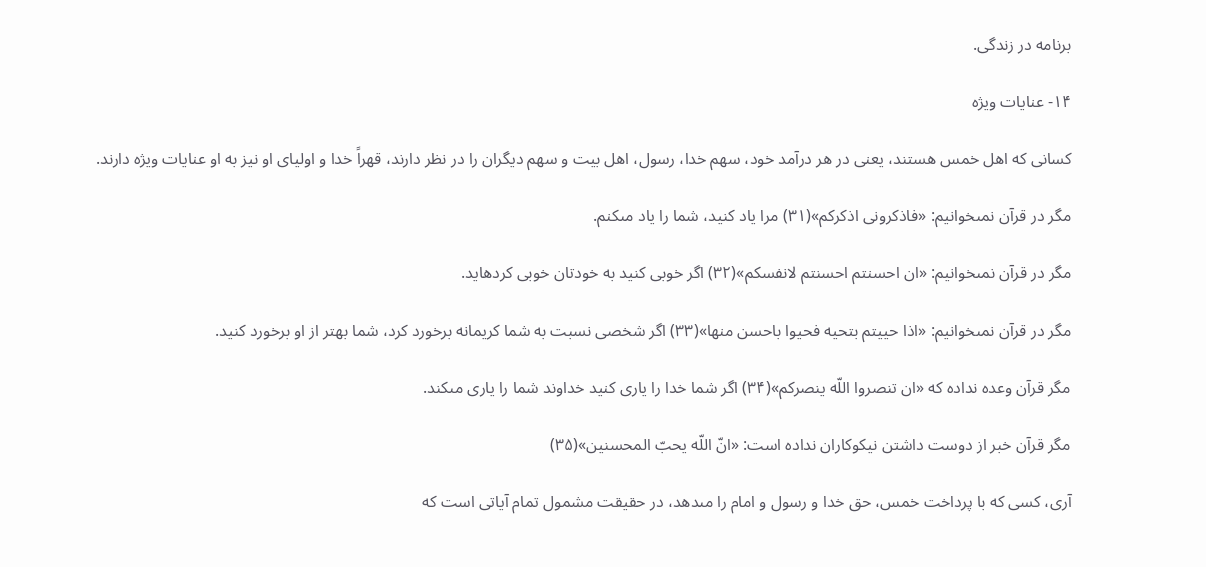برنامه در زندگى.

۱۴- عنایات ویژه

کسانى که اهل خمس هستند، یعنى در هر درآمد خود، سهم خدا، رسول، اهل بیت و سهم دیگران را در نظر دارند، قهراً خدا و اولیاى او نیز به او عنایات ویژه دارند.

مگر در قرآن نمىخوانیم: «فاذکرونى اذکرکم»(۳۱) مرا یاد کنید، شما را یاد مىکنم.

مگر در قرآن نمىخوانیم: «ان احسنتم احسنتم لانفسکم»(۳۲) اگر خوبى کنید به خودتان خوبى کردهاید.

مگر در قرآن نمىخوانیم: «اذا حییتم بتحیه فحیوا باحسن منها»(۳۳) اگر شخصى نسبت به شما کریمانه برخورد کرد، شما بهتر از او برخورد کنید.

مگر قرآن وعده نداده که «ان تنصروا اللّه ینصرکم»(۳۴) اگر شما خدا را یارى کنید خداوند شما را یارى مىکند.

مگر قرآن خبر از دوست داشتن نیکوکاران نداده است: «انّ اللّه یحبّ المحسنین»(۳۵)

آرى، کسى که با پرداخت خمس، حق خدا و رسول و امام را مىدهد، در حقیقت مشمول تمام آیاتى است که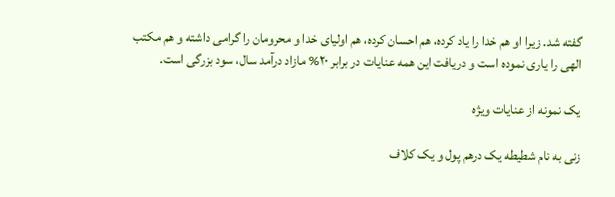گفته شد. زیرا او هم خدا را یاد کرده، هم احسان کرده، هم اولیاى خدا و محرومان را گرامى داشته و هم مکتب الهى را یارى نموده است و دریافت این همه عنایات در برابر ۲۰% مازاد درآمد سال، سود بزرگى است.

یک نمونه از عنایات ویژه

زنى به نام شطیطه یک درهم پول و یک کلاف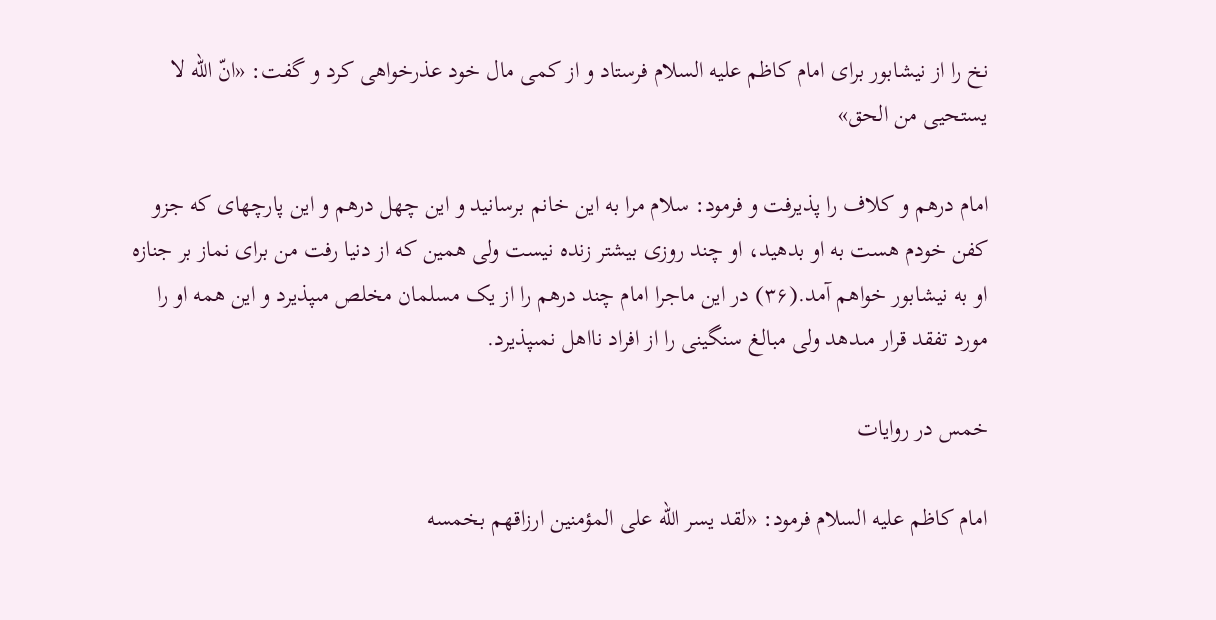نخ را از نیشابور براى امام کاظم علیه السلام فرستاد و از کمى مال خود عذرخواهى کرد و گفت: «انّ اللّه لا یستحیى من الحق»

امام درهم و کلاف را پذیرفت و فرمود: سلام مرا به این خانم برسانید و این چهل درهم و این پارچهاى که جزو کفن خودم هست به او بدهید، او چند روزى بیشتر زنده نیست ولى همین که از دنیا رفت من براى نماز بر جنازه او به نیشابور خواهم آمد.(۳۶) در این ماجرا امام چند درهم را از یک مسلمان مخلص مىپذیرد و این همه او را مورد تفقد قرار مىدهد ولى مبالغ سنگینى را از افراد نااهل نمىپذیرد.

خمس در روایات

امام کاظم علیه السلام فرمود: «لقد یسر اللّه على المؤمنین ارزاقهم بخمسه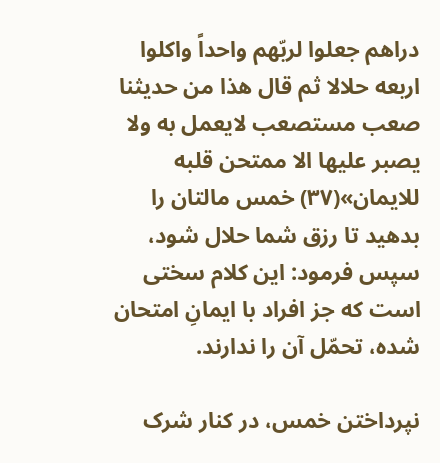دراهم جعلوا لربّهم واحداً واکلوا اربعه حلالا ثم قال هذا من حدیثنا صعب مستصعب لایعمل به ولا یصبر علیها الا ممتحن قلبه للایمان»(۳۷) خمس مالتان را بدهید تا رزق شما حلال شود، سپس فرمود: این کلام سختى است که جز افراد با ایمانِ امتحان شده، تحمّل آن را ندارند.

نپرداختن خمس، در کنار شرک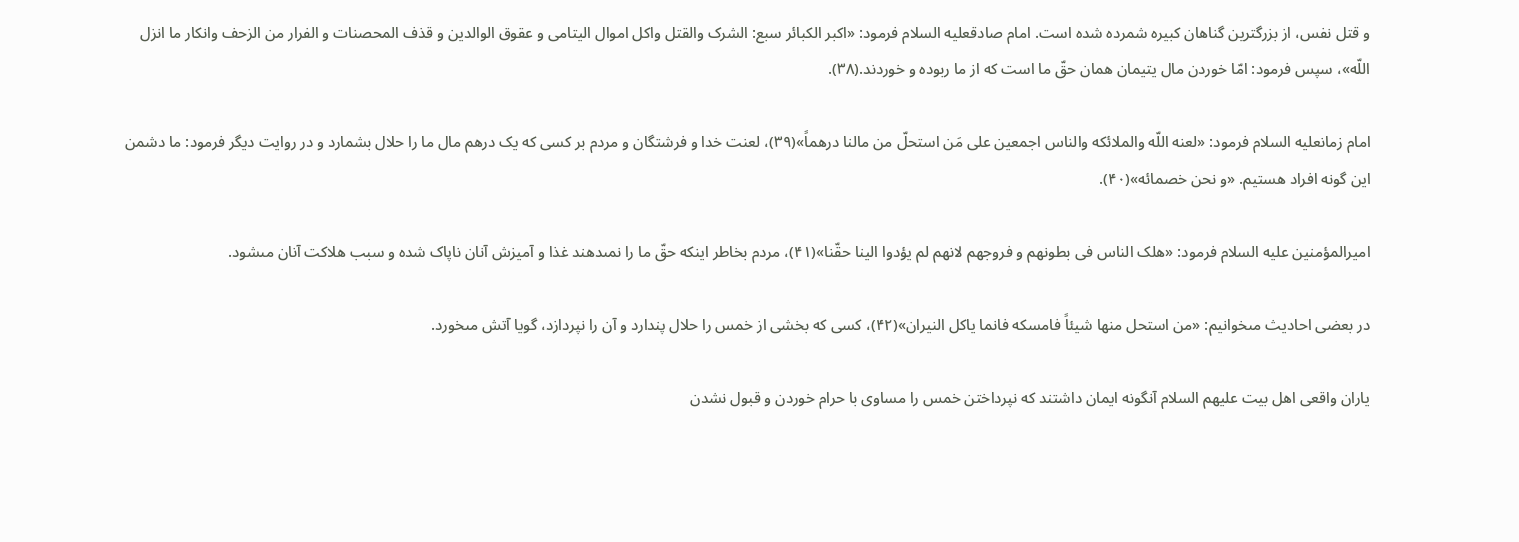و قتل نفس، از بزرگترین گناهان کبیره شمرده شده است. امام صادقعلیه السلام فرمود: «اکبر الکبائر سبع: الشرک والقتل واکل اموال الیتامى و عقوق الوالدین و قذف المحصنات و الفرار من الزحف وانکار ما انزل اللّه»، سپس فرمود: امّا خوردن مال یتیمان همان حقّ ما است که از ما ربوده و خوردند.(۳۸).

امام زمانعلیه السلام فرمود: «لعنه اللّه والملائکه والناس اجمعین على مَن استحلّ من مالنا درهماً»(۳۹)، لعنت خدا و فرشتگان و مردم بر کسى که یک درهم مال ما را حلال بشمارد و در روایت دیگر فرمود: ما دشمن این گونه افراد هستیم. «و نحن خصمائه»(۴۰).

امیرالمؤمنین علیه السلام فرمود: «هلک الناس فى بطونهم و فروجهم لانهم لم یؤدوا الینا حقّنا»(۴۱)، مردم بخاطر اینکه حقّ ما را نمىدهند غذا و آمیزش آنان ناپاک شده و سبب هلاکت آنان مىشود.

در بعضى احادیث مىخوانیم: «من استحل منها شیئاً فامسکه فانما یاکل النیران»(۴۲)، کسى که بخشى از خمس را حلال پندارد و آن را نپردازد، گویا آتش مىخورد.

یاران واقعى اهل بیت علیهم السلام آنگونه ایمان داشتند که نپرداختن خمس را مساوى با حرام خوردن و قبول نشدن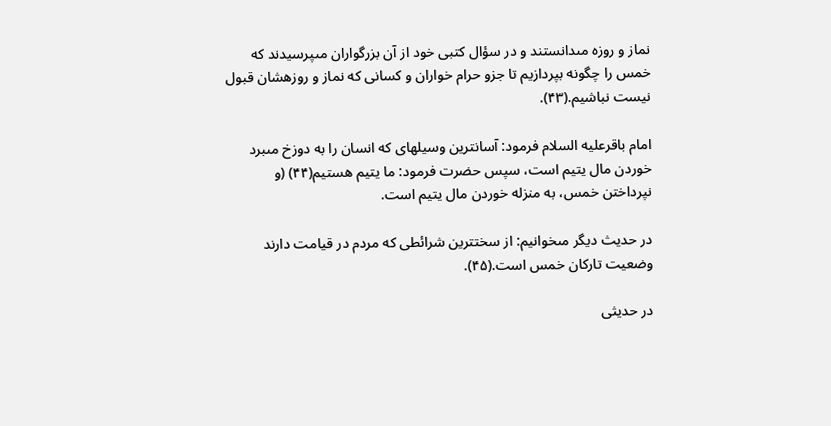نماز و روزه مىدانستند و در سؤال کتبى خود از آن بزرگواران مىپرسیدند که خمس را چگونه بپردازیم تا جزو حرام خواران و کسانى که نماز و روزهشان قبول نیست نباشیم.(۴۳).

امام باقرعلیه السلام فرمود: آسانترین وسیلهاى که انسان را به دوزخ مىبرد خوردن مال یتیم است، سپس حضرت فرمود: ما یتیم هستیم(۴۴) (و نپرداختن خمس، به منزله خوردن مال یتیم است.

در حدیث دیگر مىخوانیم: از سختترین شرائطى که مردم در قیامت دارند وضعیت تارکان خمس است.(۴۵).

در حدیثى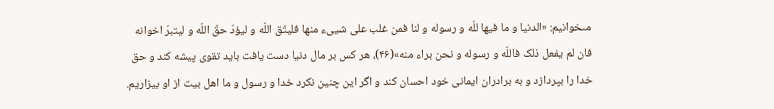مىخوانیم: «الدنیا و ما فیها للّه و رسوله و لنا فمن غلب على شیىء منها فلیتّق اللّه و لیؤدّ حقّ اللّه و لیتبرّ اخوانه فان لم یفعل ذلک فاللّه و رسوله و نحن براء منه»(۴۶)، هر کس بر مال دنیا دست یافت باید تقوى پیشه کند و حق خدا را بپردازد و به برادران ایمانى خود احسان کند و اگر این چنین نکرد خدا و رسول و ما اهل بیت از او بیزاریم.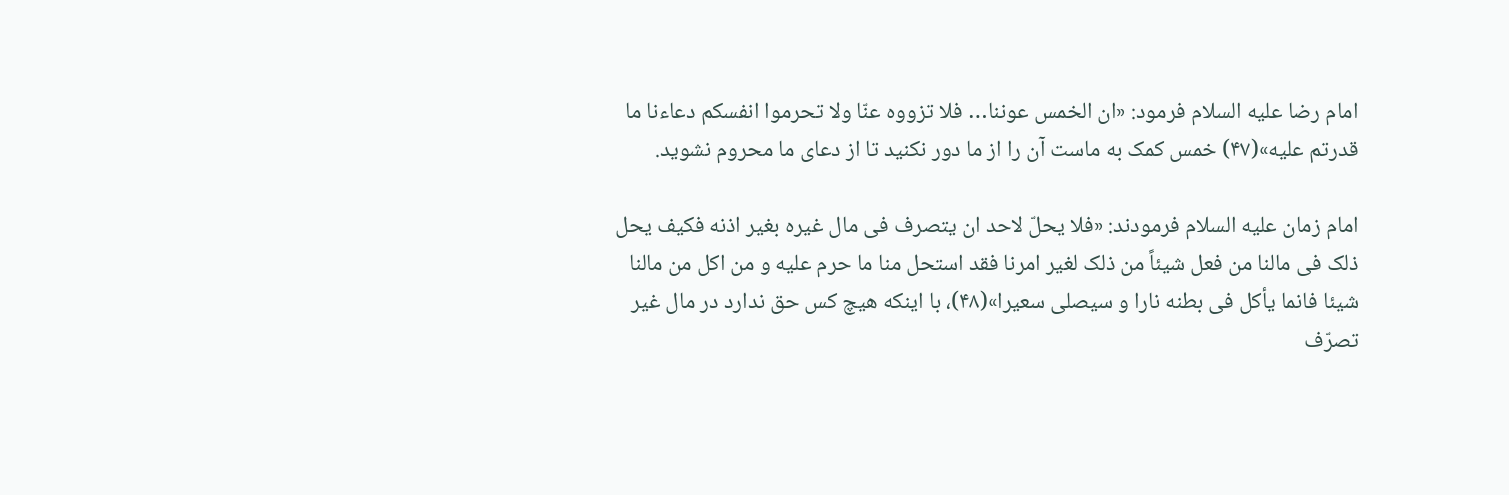امام رضا علیه السلام فرمود: «ان الخمس عوننا… فلا تزووه عنّا ولا تحرموا انفسکم دعاءنا ما قدرتم علیه»(۴۷) خمس کمک به ماست آن را از ما دور نکنید تا از دعاى ما محروم نشوید.

امام زمان علیه السلام فرمودند: «فلا یحلّ لاحد ان یتصرف فى مال غیره بغیر اذنه فکیف یحل ذلک فى مالنا من فعل شیئاً من ذلک لغیر امرنا فقد استحل منا ما حرم علیه و من اکل من مالنا شیئا فانما یأکل فى بطنه نارا و سیصلى سعیرا»(۴۸)، با اینکه هیچ کس حق ندارد در مال غیر تصرّف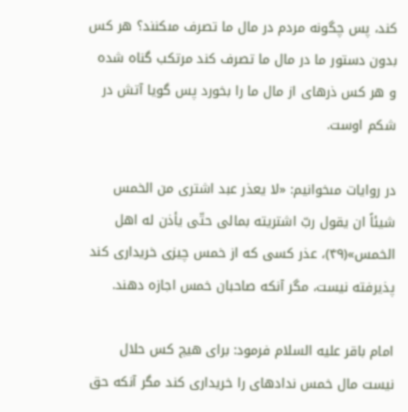کند، پس چگونه مردم در مال ما تصرف مىکنند؟ هر کس بدون دستور ما در مال ما تصرف کند مرتکب گناه شده و هر کس ذرهاى از مال ما را بخورد پس گویا آتش در شکم اوست.

در روایات مىخوانیم: «لا یعذر عبد اشترى من الخمس شیئاً ان یقول ربّ اشتریته بمالى حتّى یأذن له اهل الخمس»(۴۹)، عذر کسى که از خمس چیزى خریدارى کند پذیرفته نیست، مگر آنکه صاحبان خمس اجازه دهند.

امام باقر علیه السلام فرمود: براى هیچ کس حلال نیست مال خمس ندادهاى را خریدارى کند مگر آنکه حق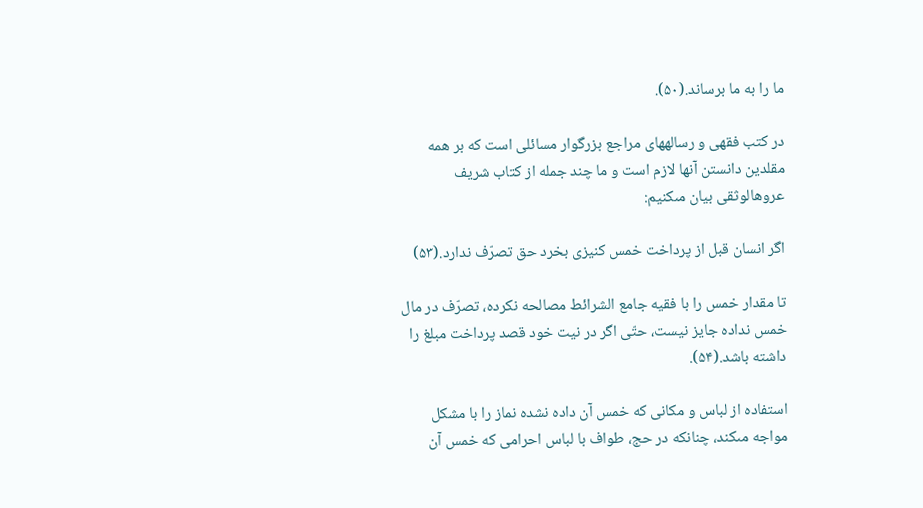ما را به ما برساند.(۵۰).

در کتب فقهى و رسالههاى مراجع بزرگوار مسائلى است که بر همه مقلدین دانستن آنها لازم است و ما چند جمله از کتاب شریف عروهالوثقى بیان مىکنیم:

اگر انسان قبل از پرداخت خمس کنیزى بخرد حق تصرّف ندارد.(۵۳)

تا مقدار خمس را با فقیه جامع الشرائط مصالحه نکرده، تصرّف در مال خمس نداده جایز نیست، حتّى اگر در نیت خود قصد پرداخت مبلغ را داشته باشد.(۵۴).

استفاده از لباس و مکانى که خمس آن داده نشده نماز را با مشکل مواجه مىکند، چنانکه در حج، طواف با لباس احرامى که خمس آن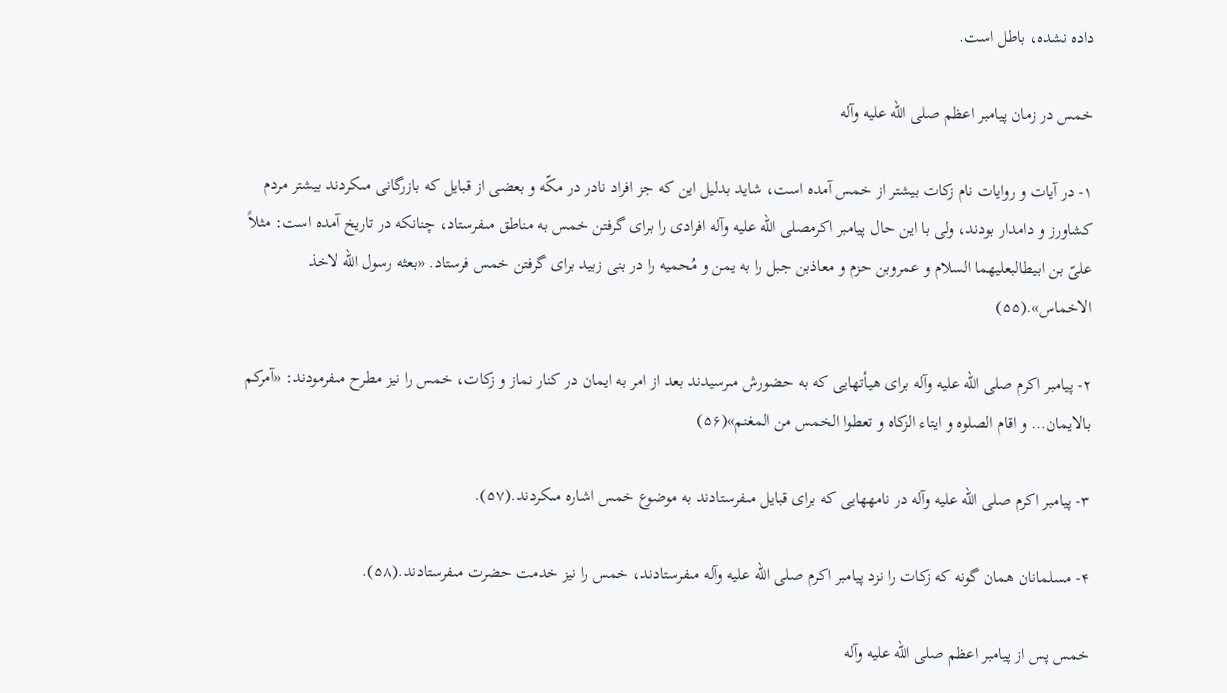داده نشده، باطل است.

خمس در زمان پیامبر اعظم صلى الله علیه وآله

۱- در آیات و روایات نام زکات بیشتر از خمس آمده است، شاید بدلیل این که جز افراد نادر در مکّه و بعضى از قبایل که بازرگانى مىکردند بیشتر مردم کشاورز و دامدار بودند، ولى با این حال پیامبر اکرمصلى الله علیه وآله افرادى را براى گرفتن خمس به مناطق مىفرستاد، چنانکه در تاریخ آمده است: مثلاً علىّ بن ابیطالبعلیهما السلام و عمروبن حزم و معاذبن جبل را به یمن و مُحمیه را در بنى زبید براى گرفتن خمس فرستاد. «بعثه رسول اللّه لاخذ الاخماس».(۵۵)

۲- پیامبر اکرم صلى الله علیه وآله براى هیأتهایى که به حضورش مىرسیدند بعد از امر به ایمان در کنار نماز و زکات، خمس را نیز مطرح مىفرمودند: «آمرکم بالایمان… و اقام الصلوه و ایتاء الزکاه و تعطوا الخمس من المغنم»(۵۶)

۳- پیامبر اکرم صلى الله علیه وآله در نامههایى که براى قبایل مىفرستادند به موضوع خمس اشاره مىکردند.(۵۷).

۴- مسلمانان همان گونه که زکات را نزد پیامبر اکرم صلى الله علیه وآله مىفرستادند، خمس را نیز خدمت حضرت مىفرستادند.(۵۸).

خمس پس از پیامبر اعظم صلى الله علیه وآله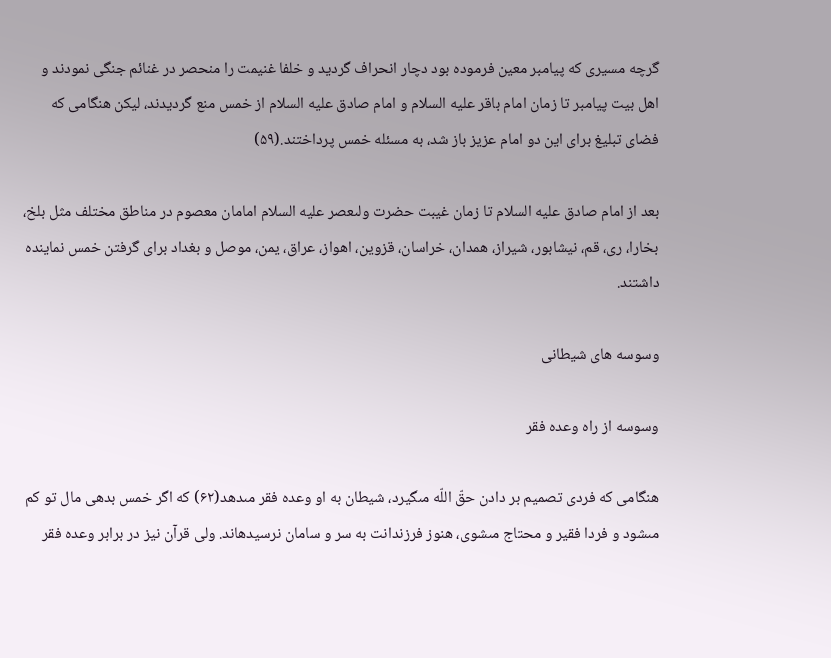گرچه مسیرى که پیامبر معین فرموده بود دچار انحراف گردید و خلفا غنیمت را منحصر در غنائم جنگى نمودند و اهل بیت پیامبر تا زمان امام باقر علیه السلام و امام صادق علیه السلام از خمس منع گردیدند، لیکن هنگامى که فضاى تبلیغ براى این دو امام عزیز باز شد، به مسئله خمس پرداختند.(۵۹)

بعد از امام صادق علیه السلام تا زمان غیبت حضرت ولىعصر علیه السلام امامان معصوم در مناطق مختلف مثل بلخ، بخارا، رى، قم، نیشابور، شیراز، همدان، خراسان، قزوین، اهواز، عراق، یمن، موصل و بغداد براى گرفتن خمس نماینده داشتند.

وسوسه هاى شیطانى

وسوسه از راه وعده فقر

هنگامى که فردى تصمیم بر دادن حقّ اللّه مىگیرد، شیطان به او وعده فقر مىدهد(۶۲) که اگر خمس بدهى مال تو کم مىشود و فردا فقیر و محتاج مىشوى، هنوز فرزندانت به سر و سامان نرسیدهاند. ولى قرآن نیز در برابر وعده فقر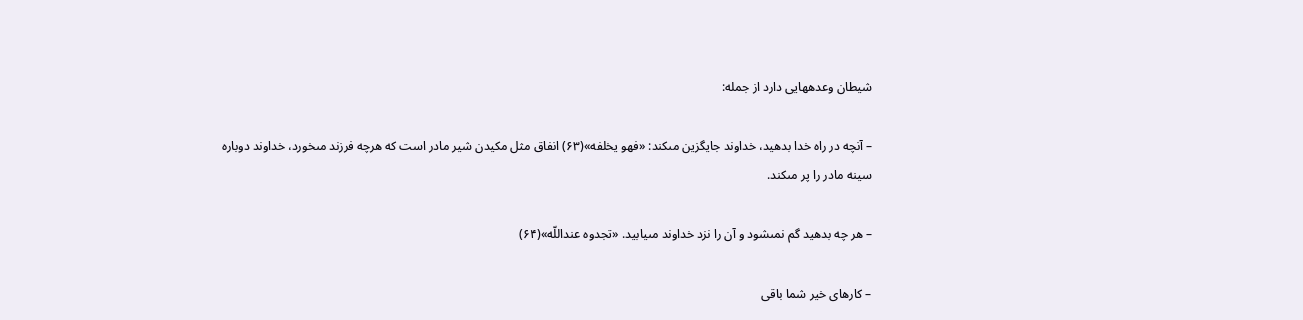شیطان وعدههایى دارد از جمله:

– آنچه در راه خدا بدهید، خداوند جایگزین مىکند: «فهو یخلفه»(۶۳) انفاق مثل مکیدن شیر مادر است که هرچه فرزند مىخورد، خداوند دوباره سینه مادر را پر مىکند.

– هر چه بدهید گم نمىشود و آن را نزد خداوند مىیابید. «تجدوه عنداللّه»(۶۴)

– کارهاى خیر شما باقى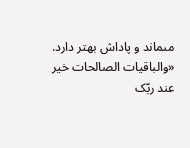مىماند و پاداش بهتر دارد. «والباقیات الصالحات خیر عند ربّک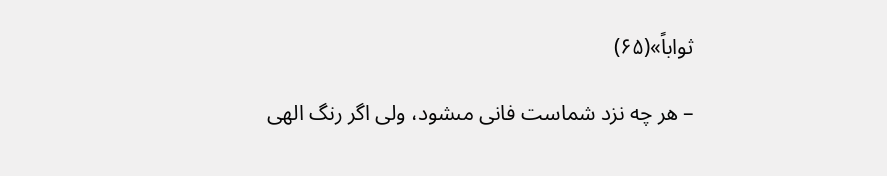ثواباً»(۶۵)

– هر چه نزد شماست فانى مىشود، ولى اگر رنگ الهى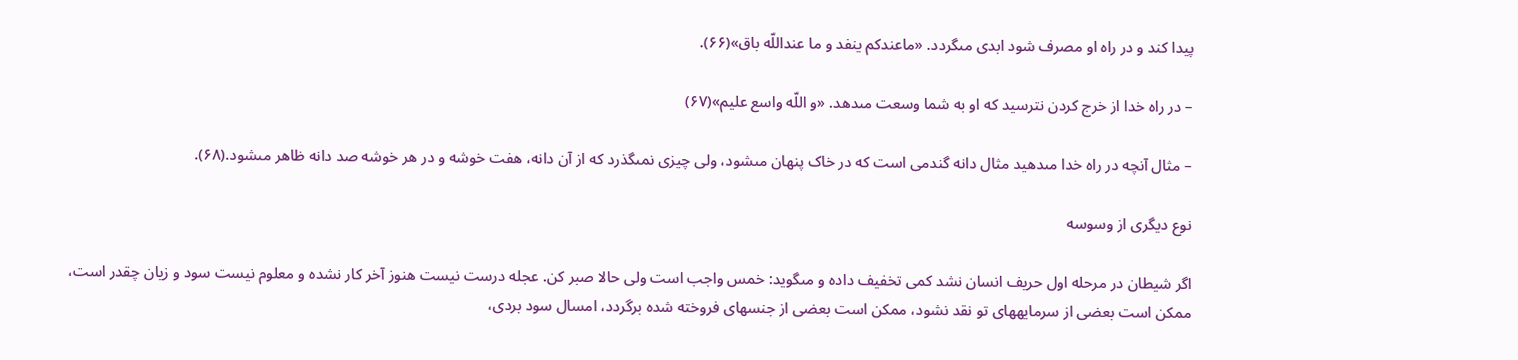پیدا کند و در راه او مصرف شود ابدى مىگردد. «ماعندکم ینفد و ما عنداللّه باق»(۶۶).

– در راه خدا از خرج کردن نترسید که او به شما وسعت مىدهد. «و اللّه واسع علیم»(۶۷)

– مثال آنچه در راه خدا مىدهید مثال دانه گندمى است که در خاک پنهان مىشود، ولى چیزى نمىگذرد که از آن دانه، هفت خوشه و در هر خوشه صد دانه ظاهر مىشود.(۶۸).

نوع دیگرى از وسوسه

اگر شیطان در مرحله اول حریف انسان نشد کمى تخفیف داده و مىگوید: خمس واجب است ولى حالا صبر کن. عجله درست نیست هنوز آخر کار نشده و معلوم نیست سود و زیان چقدر است، ممکن است بعضى از سرمایههاى تو نقد نشود، ممکن است بعضى از جنسهاى فروخته شده برگردد، امسال سود بردى،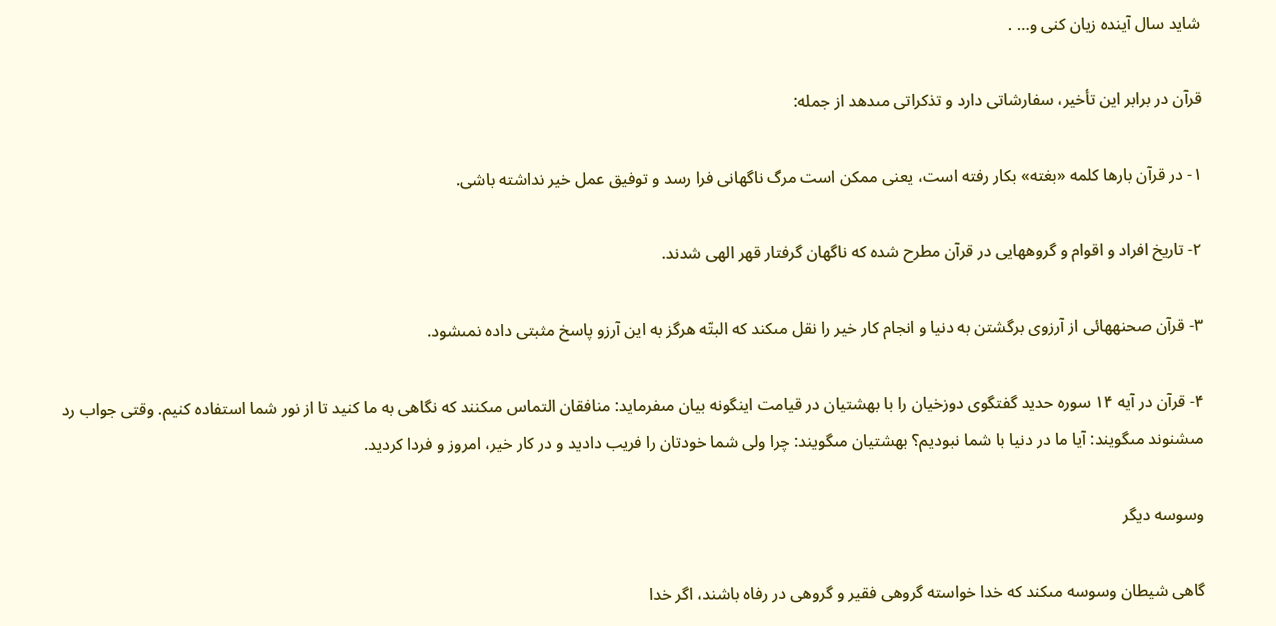شاید سال آینده زیان کنى و… .

قرآن در برابر این تأخیر، سفارشاتى دارد و تذکراتى مىدهد از جمله:

۱- در قرآن بارها کلمه «بغته» بکار رفته است، یعنى ممکن است مرگ ناگهانى فرا رسد و توفیق عمل خیر نداشته باشى.

۲- تاریخ افراد و اقوام و گروههایى در قرآن مطرح شده که ناگهان گرفتار قهر الهى شدند.

۳- قرآن صحنههائى از آرزوى برگشتن به دنیا و انجام کار خیر را نقل مىکند که البتّه هرگز به این آرزو پاسخ مثبتى داده نمىشود.

۴- قرآن در آیه ۱۴ سوره حدید گفتگوى دوزخیان را با بهشتیان در قیامت اینگونه بیان مىفرماید: منافقان التماس مىکنند که نگاهى به ما کنید تا از نور شما استفاده کنیم. وقتى جواب رد مىشنوند مىگویند: آیا ما در دنیا با شما نبودیم؟ بهشتیان مىگویند: چرا ولى شما خودتان را فریب دادید و در کار خیر، امروز و فردا کردید.

وسوسه دیگر

گاهى شیطان وسوسه مىکند که خدا خواسته گروهى فقیر و گروهى در رفاه باشند، اگر خدا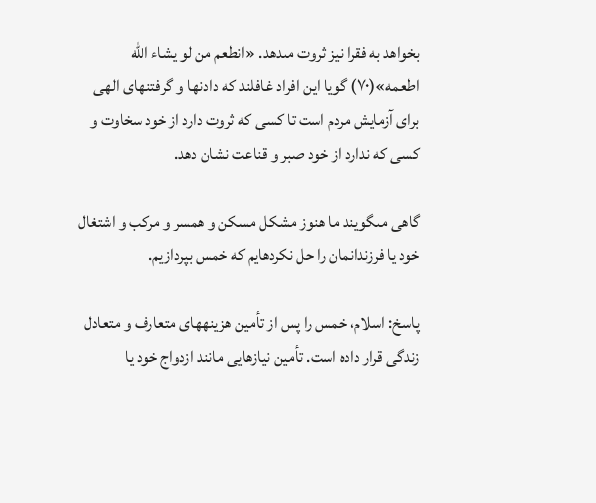بخواهد به فقرا نیز ثروت مىدهد. «انطعم من لو یشاء اللّه اطعمه»(۷۰) گویا این افراد غافلند که دادنها و گرفتنهاى الهى براى آزمایش مردم است تا کسى که ثروت دارد از خود سخاوت و کسى که ندارد از خود صبر و قناعت نشان دهد.

گاهى مىگویند ما هنوز مشکل مسکن و همسر و مرکب و اشتغال خود یا فرزندانمان را حل نکردهایم که خمس بپردازیم.

پاسخ: اسلام، خمس را پس از تأمین هزینههاى متعارف و متعادل زندگى قرار داده است. تأمین نیازهایى مانند ازدواج خود یا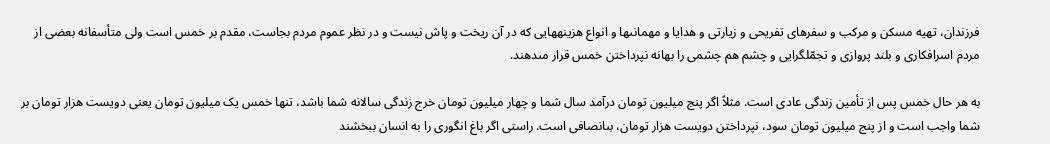فرزندان، تهیه مسکن و مرکب و سفرهاى تفریحى و زیارتى و هدایا و مهمانىها و انواع هزینههایى که در آن ریخت و پاش نیست و در نظر عموم مردم بجاست، مقدم بر خمس است ولى متأسفانه بعضى از مردم اسرافکارى و بلند پروازى و تجمّلگرایى و چشم هم چشمى را بهانه نپرداختن خمس قرار مىدهند.

به هر حال خمس پس از تأمین زندگى عادى است. مثلاً اگر پنج میلیون تومان درآمد سال شما و چهار میلیون تومان خرج زندگى سالانه شما باشد، تنها خمس یک میلیون تومان یعنى دویست هزار تومان بر شما واجب است و از پنج میلیون تومان سود، نپرداختن دویست هزار تومان، بىانصافى است. راستى اگر باغ انگورى را به انسان ببخشند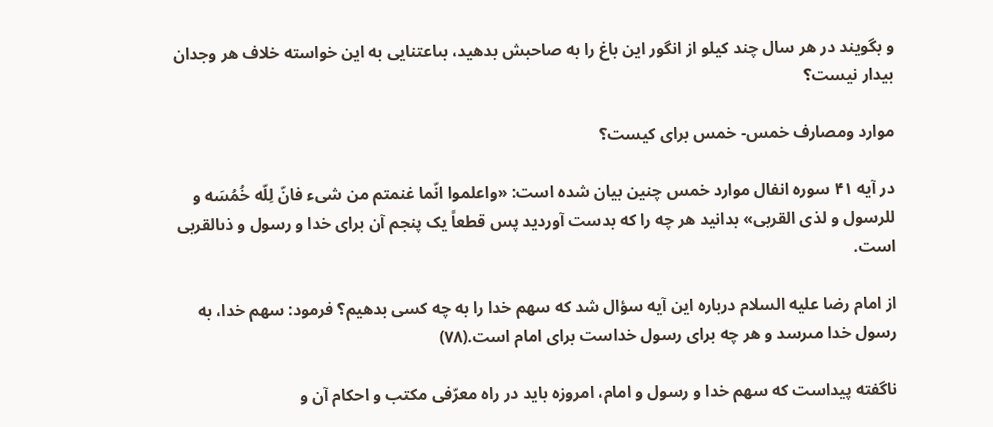و بگویند در هر سال چند کیلو از انگور این باغ را به صاحبش بدهید، بىاعتنایى به این خواسته خلاف هر وجدان بیدار نیست؟

موارد ومصارف خمس- خمس براى کیست؟

در آیه ۴۱ سوره انفال موارد خمس چنین بیان شده است: «واعلموا انّما غنمتم من شىء فانّ لِلّه خُمُسَه و للرسول و لذى القربى» بدانید هر چه را که بدست آوردید پس قطعاً یک پنجم آن براى خدا و رسول و ذىالقربى است.

از امام رضا علیه السلام درباره این آیه سؤال شد که سهم خدا را به چه کسى بدهیم؟ فرمود: سهم خدا، به رسول خدا مىرسد و هر چه براى رسول خداست براى امام است.(۷۸)

ناگفته پیداست که سهم خدا و رسول و امام، امروزه باید در راه معرّفى مکتب و احکام آن و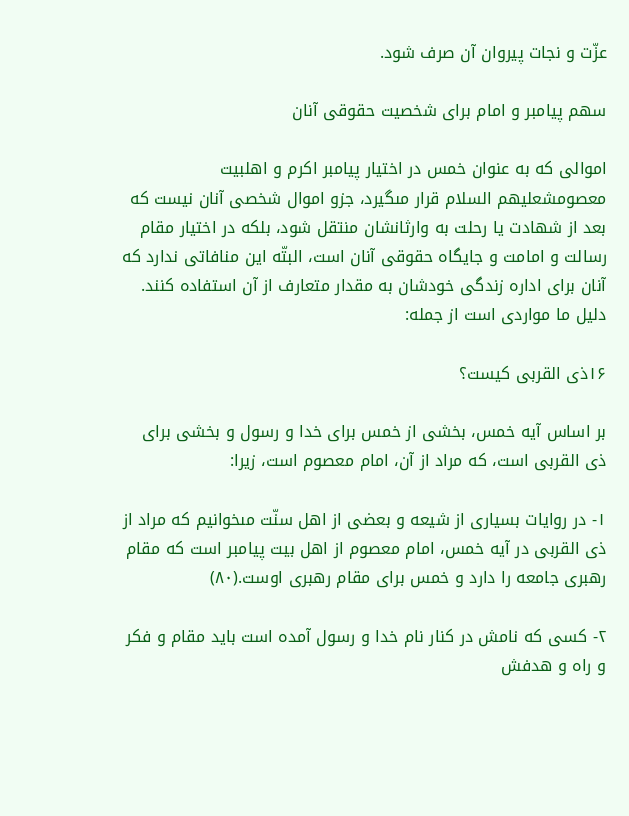عزّت و نجات پیروان آن صرف شود.

سهم پیامبر و امام براى شخصیت حقوقى آنان

اموالى که به عنوان خمس در اختیار پیامبر اکرم و اهلبیت معصومشعلیهم السلام قرار مىگیرد، جزو اموال شخصى آنان نیست که بعد از شهادت یا رحلت به وارثانشان منتقل شود، بلکه در اختیار مقام رسالت و امامت و جایگاه حقوقى آنان است، البتّه این منافاتى ندارد که آنان براى اداره زندگى خودشان به مقدار متعارف از آن استفاده کنند. دلیل ما مواردى است از جمله:

۱۶ذى القربى کیست؟

بر اساس آیه خمس، بخشى از خمس براى خدا و رسول و بخشى براى ذى القربى است، که مراد از آن، امام معصوم است، زیرا:

۱- در روایات بسیارى از شیعه و بعضى از اهل سنّت مىخوانیم که مراد از ذى القربى در آیه خمس، امام معصوم از اهل بیت پیامبر است که مقام رهبرى جامعه را دارد و خمس براى مقام رهبرى اوست.(۸۰)

۲- کسى که نامش در کنار نام خدا و رسول آمده است باید مقام و فکر و راه و هدفش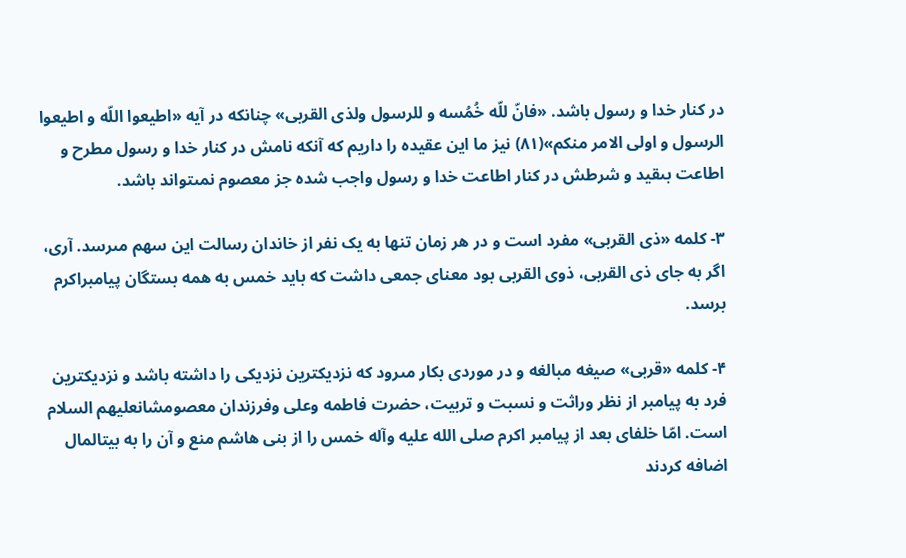در کنار خدا و رسول باشد. «فانّ للّه خُمُسه و للرسول ولذى القربى» چنانکه در آیه «اطیعوا اللّه و اطیعوا الرسول و اولى الامر منکم»(۸۱) نیز ما این عقیده را داریم که آنکه نامش در کنار خدا و رسول مطرح و اطاعت بىقید و شرطش در کنار اطاعت خدا و رسول واجب شده جز معصوم نمىتواند باشد.

۳- کلمه «ذى القربى» مفرد است و در هر زمان تنها به یک نفر از خاندان رسالت این سهم مىرسد. آرى، اگر به جاى ذى القربى، ذوى القربى بود معناى جمعى داشت که باید خمس به همه بستگان پیامبراکرم برسد.

۴- کلمه «قربى» صیغه مبالغه و در موردى بکار مىرود که نزدیکترین نزدیکى را داشته باشد و نزدیکترین فرد به پیامبر از نظر وراثت و نسبت و تربیت، حضرت فاطمه وعلى وفرزندان معصومشانعلیهم السلام است. امّا خلفاى بعد از پیامبر اکرم صلى الله علیه وآله خمس را از بنى هاشم منع و آن را به بیتالمال اضافه کردند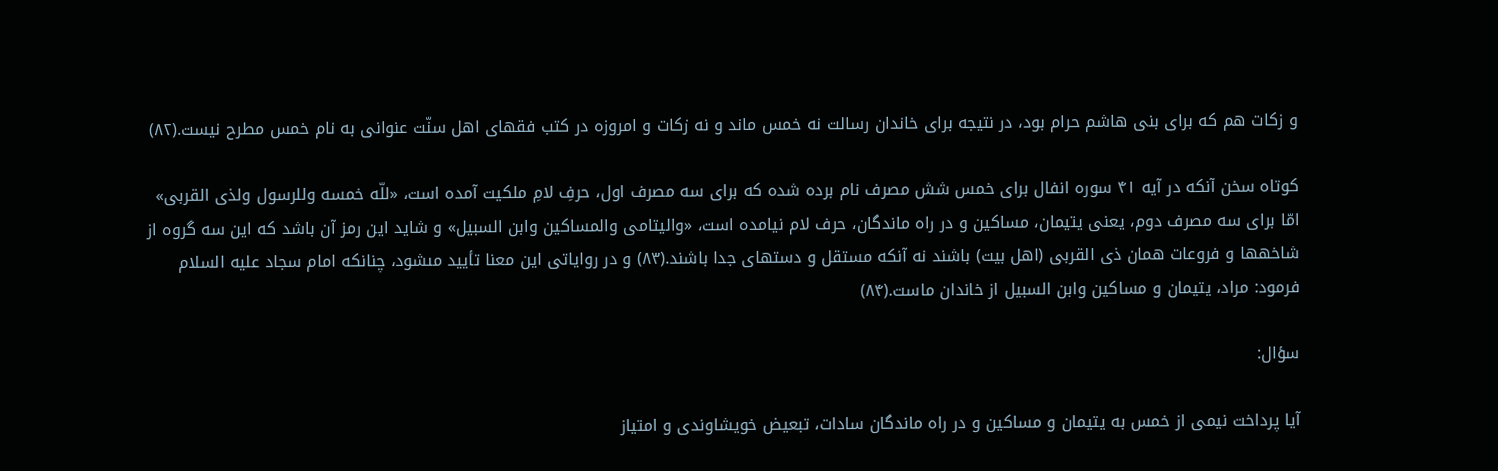و زکات هم که براى بنى هاشم حرام بود، در نتیجه براى خاندان رسالت نه خمس ماند و نه زکات و امروزه در کتب فقهاى اهل سنّت عنوانى به نام خمس مطرح نیست.(۸۲)

کوتاه سخن آنکه در آیه ۴۱ سوره انفال براى خمس شش مصرف نام برده شده که براى سه مصرف اول، حرفِ لامِ ملکیت آمده است، «للّه خمسه وللرسول ولذى القربى» امّا براى سه مصرف دوم، یعنى یتیمان، مساکین و در راه ماندگان، حرف لام نیامده است، «والیتامى والمساکین وابن السبیل» و شاید این رمز آن باشد که این سه گروه از شاخهها و فروعات همان ذى القربى (اهل بیت) باشند نه آنکه مستقل و دستهاى جدا باشند.(۸۳) و در روایاتى این معنا تأیید مىشود، چنانکه امام سجاد علیه السلام فرمود: مراد، یتیمان و مساکین وابن السبیل از خاندان ماست.(۸۴)

سؤال:

آیا پرداخت نیمى از خمس به یتیمان و مساکین و در راه ماندگان سادات، تبعیض خویشاوندى و امتیاز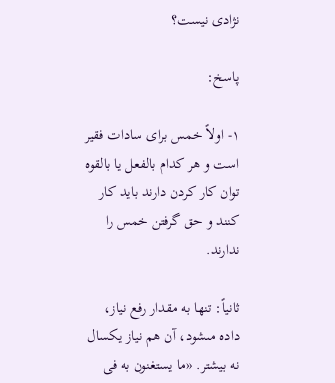نژادى نیست؟

پاسخ:

۱- اولاً خمس براى سادات فقیر است و هر کدام بالفعل یا بالقوه توان کار کردن دارند باید کار کنند و حق گرفتن خمس را ندارند.

ثانیاً: تنها به مقدار رفع نیاز، داده مىشود، آن هم نیاز یکسال نه بیشتر. «ما یستغنون به فى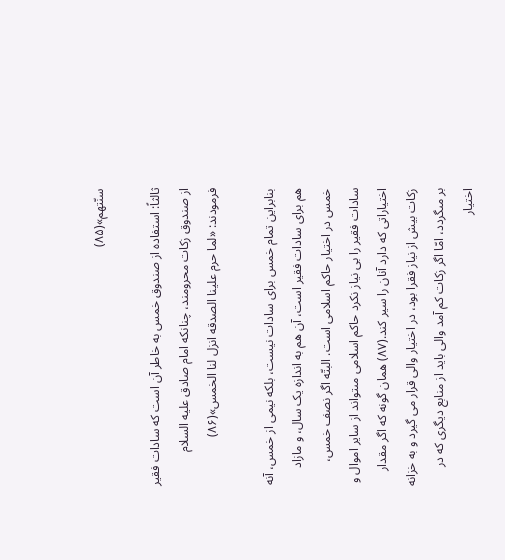سنّتهم»(۸۵)

ثالثاً: استفاده از صندوق خمس به خاطر آن است که سادات فقیر از صندوق زکات محرومند، چنانکه امام صادق علیه السلام فرمودند: «لما حرم علینا الصدقه انزل لنا الخمس»(۸۶)

بنابراین تمام خمس براى سادات نیست، بلکه نیمى از خمس، آنه هم براى سادات فقیر است، آن هم به اندازه یک سال، و مازاد خمس در اختیار حاکم اسلامى است. البتّه اگر نصف خمس، سادات فقیر را بى نیاز نکرد حاکم اسلامى مىتواند از سایر اموال و اختیاراتى که دارد آنان را سیر کند.(۸۷) همان گونه که اگر مقدار زکات بیش از نیاز فقرا بود، در اختیار والى قرار مى گیرد و به خزانه بر مىگردد، امّا اگر زکات کم آمد والى باید از منابع دیگرى که در اختیار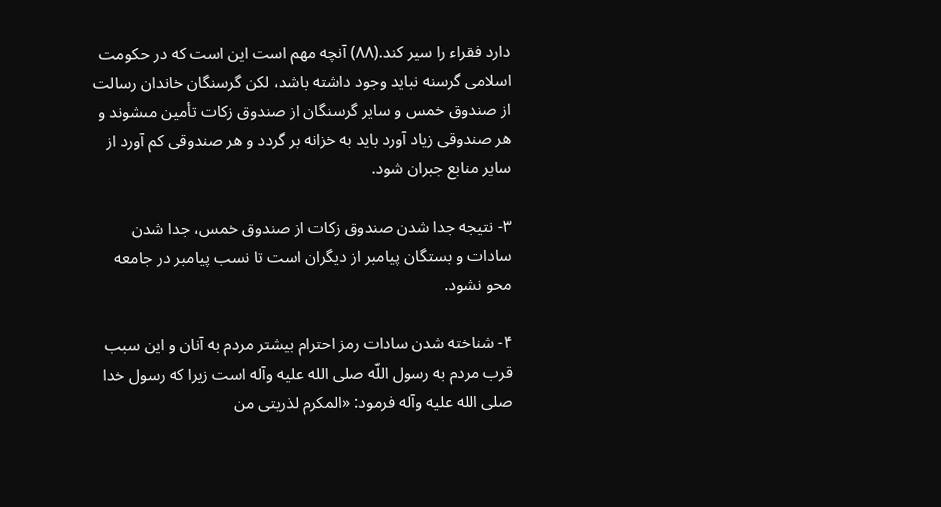دارد فقراء را سیر کند.(۸۸) آنچه مهم است این است که در حکومت اسلامى گرسنه نباید وجود داشته باشد، لکن گرسنگان خاندان رسالت از صندوق خمس و سایر گرسنگان از صندوق زکات تأمین مىشوند و هر صندوقى زیاد آورد باید به خزانه بر گردد و هر صندوقى کم آورد از سایر منابع جبران شود.

۳- نتیجه جدا شدن صندوق زکات از صندوق خمس، جدا شدن سادات و بستگان پیامبر از دیگران است تا نسب پیامبر در جامعه محو نشود.

۴- شناخته شدن سادات رمز احترام بیشتر مردم به آنان و این سبب قرب مردم به رسول اللّه صلى الله علیه وآله است زیرا که رسول خدا صلى الله علیه وآله فرمود: «المکرم لذریتى من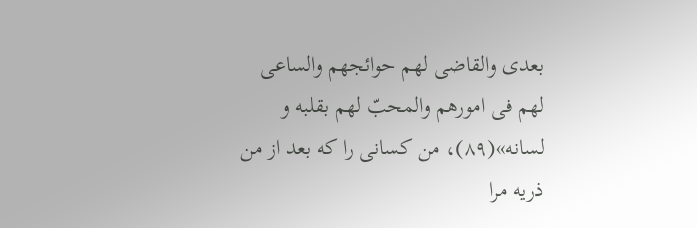بعدى والقاضى لهم حوائجهم والساعى لهم فى امورهم والمحبّ لهم بقلبه و لسانه»(۸۹)، من کسانى را که بعد از من ذریه مرا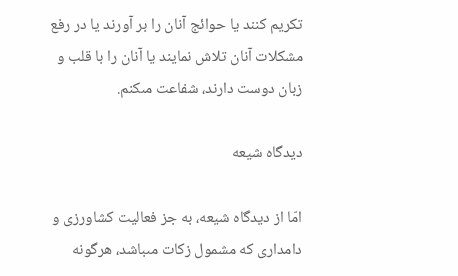تکریم کنند یا حوائج آنان را بر آورند یا در رفع مشکلات آنان تلاش نمایند یا آنان را با قلب و زبان دوست دارند، شفاعت مىکنم.

دیدگاه شیعه

امّا از دیدگاه شیعه، به جز فعالیت کشاورزى و دامدارى که مشمول زکات مىباشد، هرگونه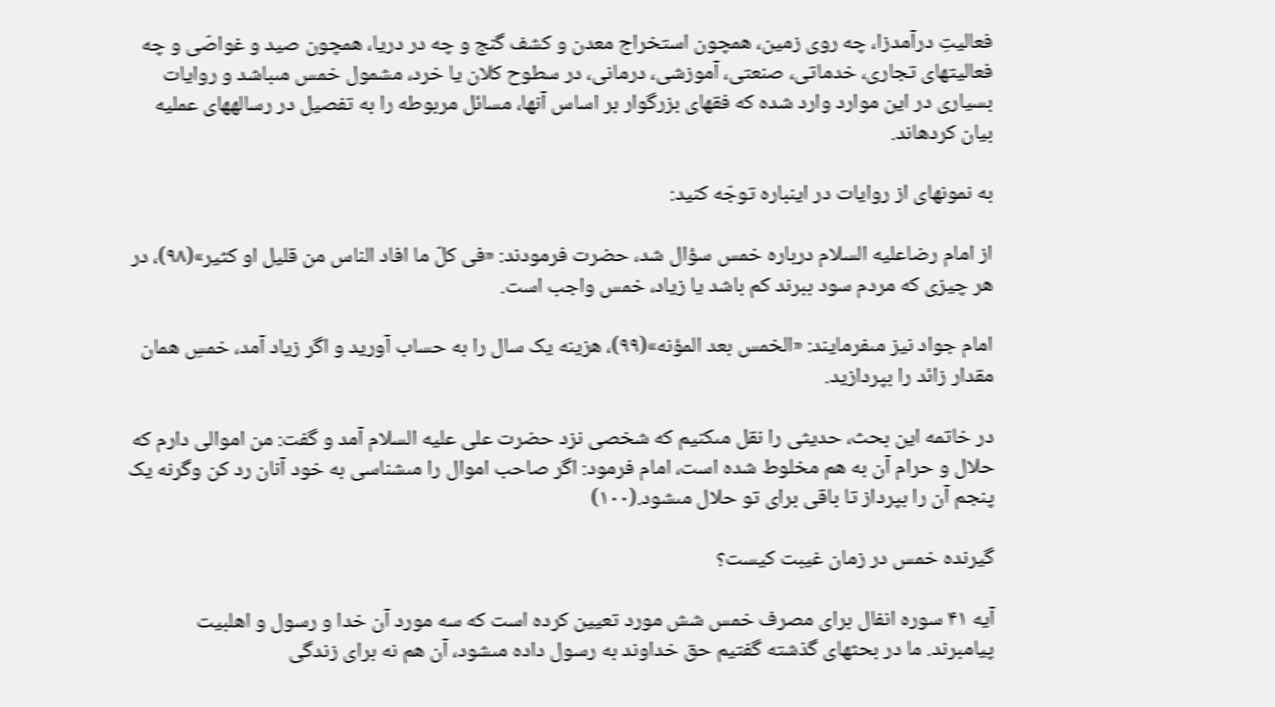فعالیتِ درآمدزا، چه روى زمین، همچون استخراج معدن و کشف گنج و چه در دریا، همچون صید و غواصّى و چه فعالیتهاى تجارى، خدماتى، صنعتى، آموزشى، درمانى، در سطوح کلان یا خرد، مشمول خمس مىباشد و روایات بسیارى در این موارد وارد شده که فقهاى بزرگوار بر اساس آنها، مسائل مربوطه را به تفصیل در رسالههاى عملیه بیان کردهاند.

به نمونهاى از روایات در اینباره توجّه کنید:

از امام رضاعلیه السلام درباره خمس سؤال شد، حضرت فرمودند: «فى کلّ ما افاد الناس من قلیل او کثیر»(۹۸)، در هر چیزى که مردم سود ببرند کم باشد یا زیاد، خمس واجب است.

امام جواد نیز مىفرمایند: «الخمس بعد المؤنه»(۹۹)، هزینه یک سال را به حساب آورید و اگر زیاد آمد، خمسِ همان مقدار زائد را بپردازید.

در خاتمه این بحث، حدیثى را نقل مىکنیم که شخصى نزد حضرت على علیه السلام آمد و گفت: من اموالى دارم که حلال و حرام آن به هم مخلوط شده است، امام فرمود: اگر صاحب اموال را مىشناسى به خود آنان رد کن وگرنه یک پنجم آن را بپرداز تا باقى براى تو حلال مىشود.(۱۰۰)

گیرنده خمس در زمان غیبت کیست؟

آیه ۴۱ سوره انفال براى مصرف خمس شش مورد تعیین کرده است که سه مورد آن خدا و رسول و اهلبیت پیامبرند. ما در بحثهاى گذشته گفتیم حق خداوند به رسول داده مىشود، آن هم نه براى زندگى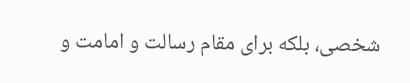شخصى، بلکه براى مقام رسالت و امامت و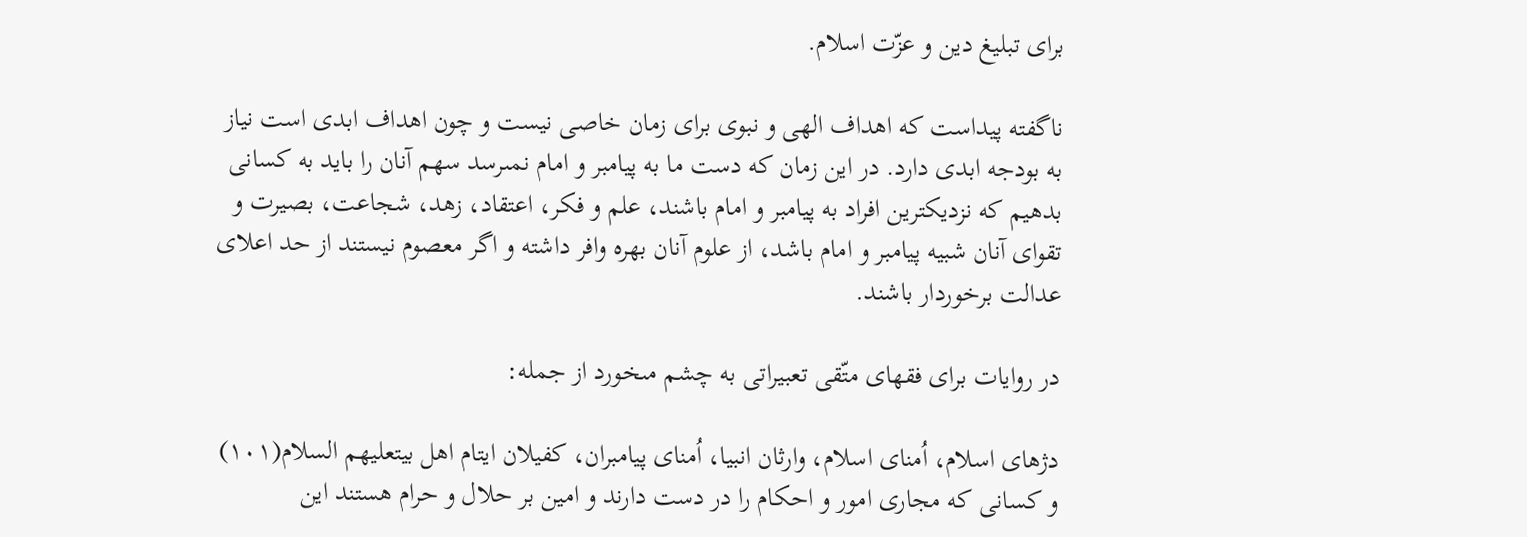براى تبلیغ دین و عزّت اسلام.

ناگفته پیداست که اهداف الهى و نبوى براى زمان خاصى نیست و چون اهداف ابدى است نیاز به بودجه ابدى دارد. در این زمان که دست ما به پیامبر و امام نمىرسد سهم آنان را باید به کسانى بدهیم که نزدیکترین افراد به پیامبر و امام باشند، علم و فکر، اعتقاد، زهد، شجاعت، بصیرت و تقواى آنان شبیه پیامبر و امام باشد، از علوم آنان بهره وافر داشته و اگر معصوم نیستند از حد اعلاى عدالت برخوردار باشند.

در روایات براى فقهاى متّقى تعبیراتى به چشم مىخورد از جمله:

دژهاى اسلام، اُمناى اسلام، وارثان انبیا، اُمناى پیامبران، کفیلان ایتام اهل بیتعلیهم السلام(۱۰۱) و کسانى که مجارى امور و احکام را در دست دارند و امین بر حلال و حرام هستند این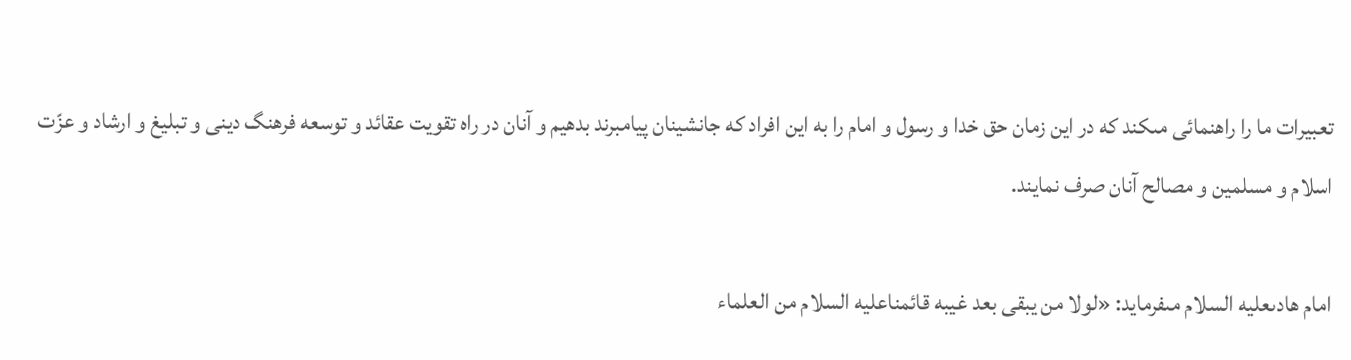تعبیرات ما را راهنمائى مىکند که در این زمان حق خدا و رسول و امام را به این افراد که جانشینان پیامبرند بدهیم و آنان در راه تقویت عقائد و توسعه فرهنگ دینى و تبلیغ و ارشاد و عزّت اسلام و مسلمین و مصالح آنان صرف نمایند.

امام هادىعلیه السلام مىفرماید: «لولا من یبقى بعد غیبه قائمناعلیه السلام من العلماء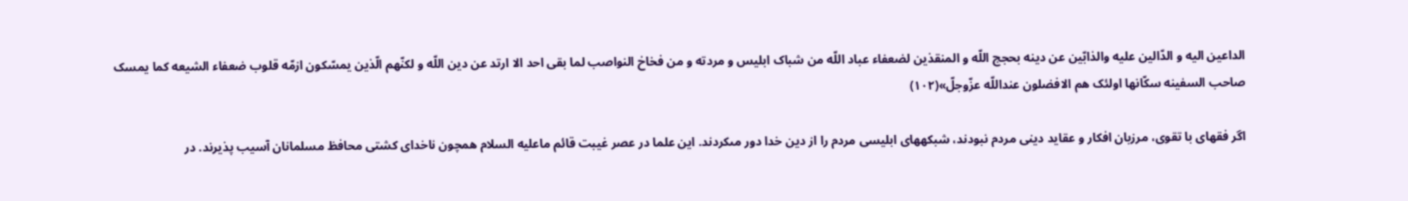الداعین الیه و الدّالین علیه والذابّین عن دینه بحجج اللّه و المنقذین لضعفاء عباد اللّه من شباک ابلیس و مردته و من فخاخ النواصب لما بقى احد الا ارتد عن دین اللّه و لکنّهم الّذین یمسّکون ازمّه قلوب ضعفاء الشیعه کما یمسک صاحب السفینه سکّانها اولئک هم الافضلون عنداللّه عزّوجلّ»(۱۰۲)

اگر فقهاى با تقوى، مرزبان افکار و عقاید دینى مردم نبودند، شبکههاى ابلیسى مردم را از دین خدا دور مىکردند. این علما در عصر غیبت قائم ماعلیه السلام همچون ناخداى کشتى محافظ مسلمانان آسیب پذیرند. در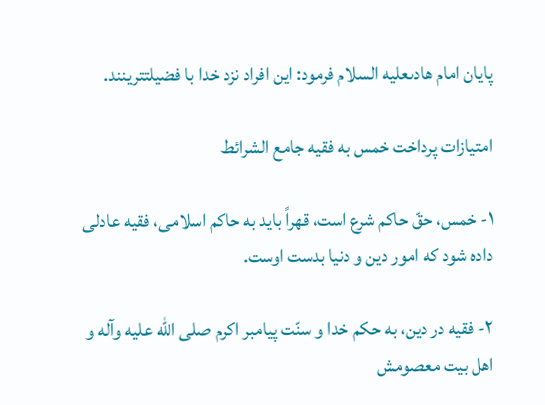پایان امام هادىعلیه السلام فرمود: این افراد نزد خدا با فضیلتترینند.

امتیازات پرداخت خمس به فقیه جامع الشرائط

۱- خمس، حقّ حاکم شرع است، قهراً باید به حاکم اسلامى، فقیه عادلى داده شود که امور دین و دنیا بدست اوست.

۲- فقیه در دین، به حکم خدا و سنّت پیامبر اکرم صلى الله علیه وآله و اهل بیت معصومش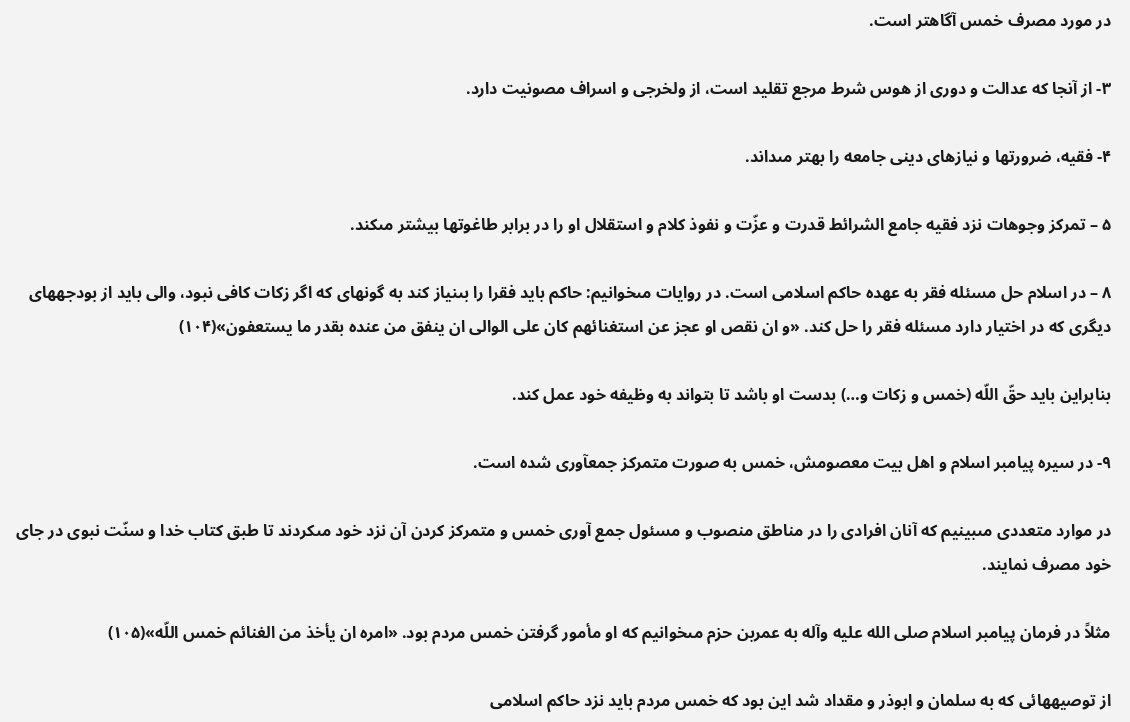در مورد مصرف خمس آگاهتر است.

۳- از آنجا که عدالت و دورى از هوس شرط مرجع تقلید است، از ولخرجى و اسراف مصونیت دارد.

۴- فقیه، ضرورتها و نیازهاى دینى جامعه را بهتر مىداند.

۵ – تمرکز وجوهات نزد فقیه جامع الشرائط قدرت و عزّت و نفوذ کلام و استقلال او را در برابر طاغوتها بیشتر مىکند.

۸ – در اسلام حل مسئله فقر به عهده حاکم اسلامى است. در روایات مىخوانیم: حاکم باید فقرا را بىنیاز کند به گونهاى که اگر زکات کافى نبود، والى باید از بودجههاى دیگرى که در اختیار دارد مسئله فقر را حل کند. «و ان نقص او عجز عن استغنائهم کان على الوالى ان ینفق من عنده بقدر ما یستعفون»(۱۰۴)

بنابراین باید حقّ اللّه (خمس و زکات و…) بدست او باشد تا بتواند به وظیفه خود عمل کند.

۹- در سیره پیامبر اسلام و اهل بیت معصومش، خمس به صورت متمرکز جمعآورى شده است.

در موارد متعددى مىبینیم که آنان افرادى را در مناطق منصوب و مسئول جمع آورى خمس و متمرکز کردن آن نزد خود مىکردند تا طبق کتاب خدا و سنّت نبوى در جاى خود مصرف نمایند.

مثلاً در فرمان پیامبر اسلام صلى الله علیه وآله به عمربن حزم مىخوانیم که او مأمور گرفتن خمس مردم بود. «امره ان یأخذ من الغنائم خمس اللّه»(۱۰۵)

از توصیههائى که به سلمان و ابوذر و مقداد شد این بود که خمس مردم باید نزد حاکم اسلامى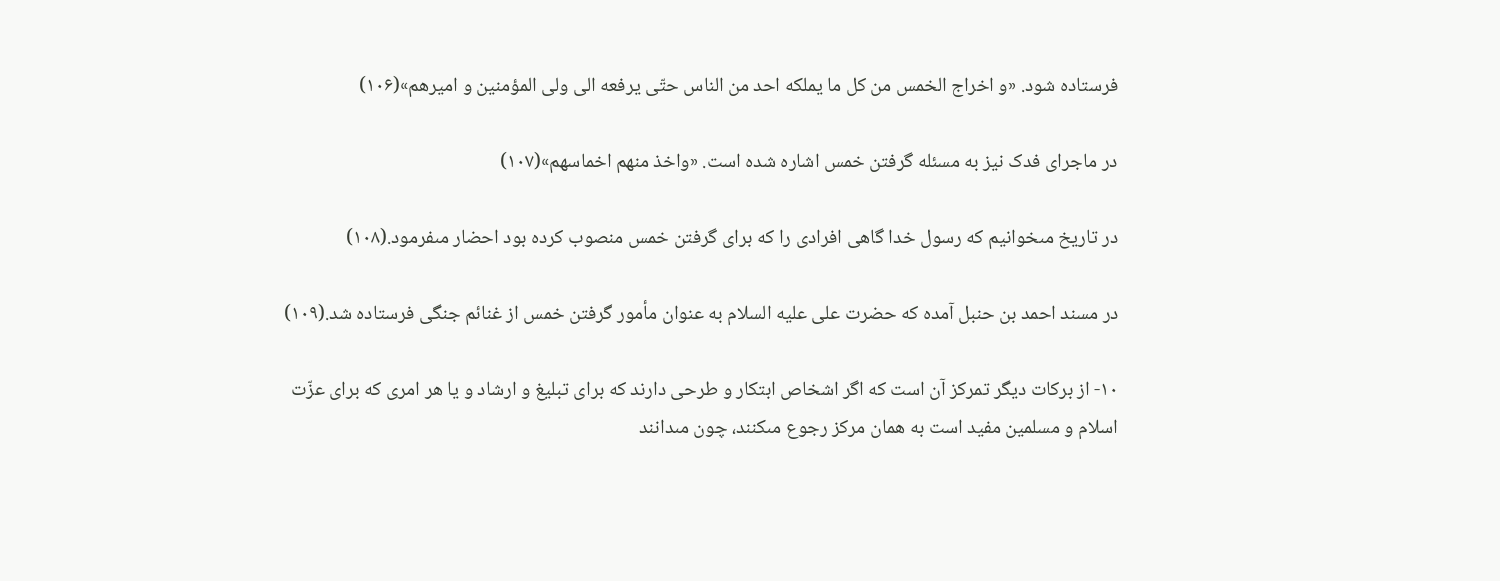فرستاده شود. «و اخراج الخمس من کل ما یملکه احد من الناس حتّى یرفعه الى ولى المؤمنین و امیرهم»(۱۰۶)

در ماجراى فدک نیز به مسئله گرفتن خمس اشاره شده است. «واخذ منهم اخماسهم»(۱۰۷)

در تاریخ مىخوانیم که رسول خدا گاهى افرادى را که براى گرفتن خمس منصوب کرده بود احضار مىفرمود.(۱۰۸)

در مسند احمد بن حنبل آمده که حضرت على علیه السلام به عنوان مأمور گرفتن خمس از غنائم جنگى فرستاده شد.(۱۰۹)

۱۰- از برکات دیگر تمرکز آن است که اگر اشخاص ابتکار و طرحى دارند که براى تبلیغ و ارشاد و یا هر امرى که براى عزّت اسلام و مسلمین مفید است به همان مرکز رجوع مىکنند، چون مىدانند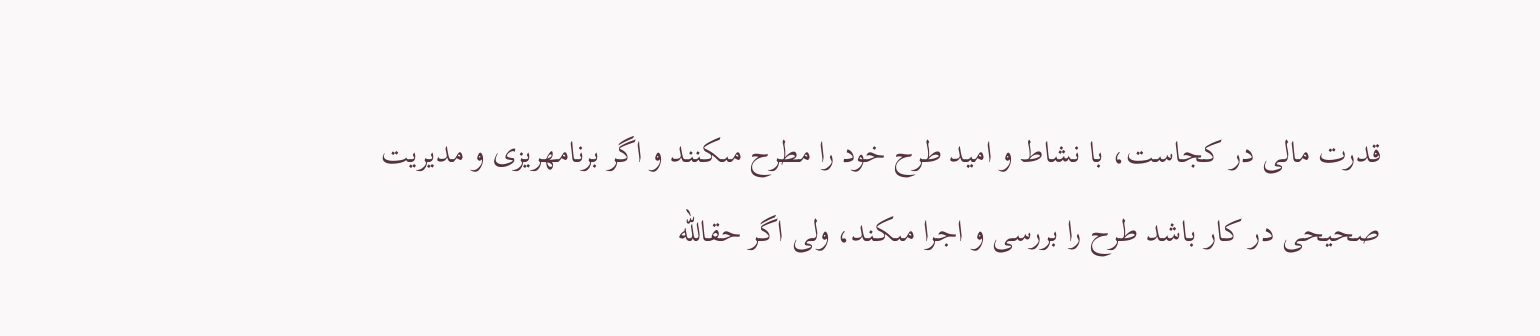قدرت مالى در کجاست، با نشاط و امید طرح خود را مطرح مىکنند و اگر برنامهریزى و مدیریت صحیحى در کار باشد طرح را بررسى و اجرا مىکند، ولى اگر حقاللّه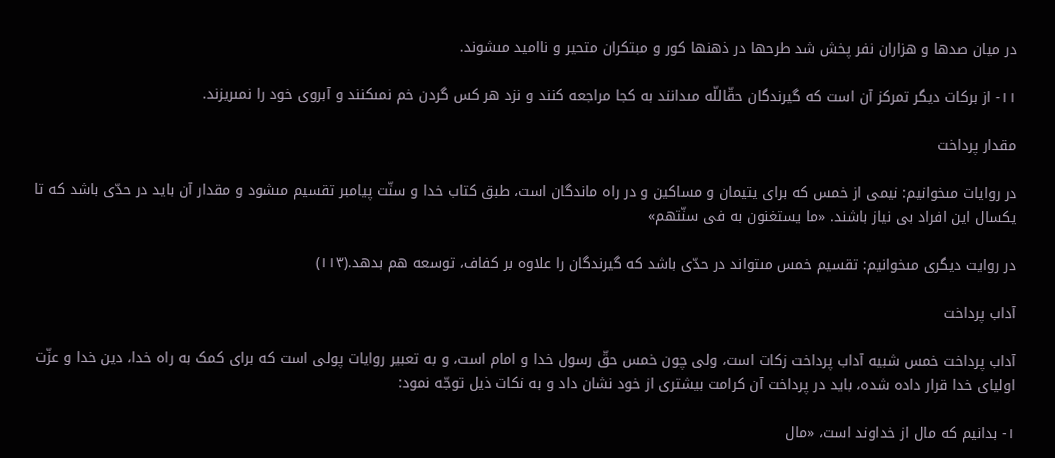در میان صدها و هزاران نفر پخش شد طرحها در ذهنها کور و مبتکران متحیر و ناامید مىشوند.

۱۱- از برکات دیگر تمرکز آن است که گیرندگان حقّاللّه مىدانند به کجا مراجعه کنند و نزد هر کس گردن خم نمىکنند و آبروى خود را نمىریزند.

مقدار پرداخت

در روایات مىخوانیم: نیمى از خمس که براى یتیمان و مساکین و در راه ماندگان است، طبق کتاب خدا و سنّت پیامبر تقسیم مىشود و مقدار آن باید در حدّى باشد که تا یکسال این افراد بى نیاز باشند. «ما یستغنون به فى سنّتهم»

در روایت دیگرى مىخوانیم: تقسیم خمس مىتواند در حدّى باشد که گیرندگان را علاوه بر کفاف، توسعه هم بدهد.(۱۱۳)

آداب پرداخت

آداب پرداخت خمس شبیه آداب پرداخت زکات است، ولى چون خمس حقّ رسول خدا و امام است، و به تعبیر روایات پولى است که براى کمک به راه خدا، دین خدا و عزّت اولیاى خدا قرار داده شده، باید در پرداخت آن کرامت بیشترى از خود نشان داد و به نکات ذیل توجّه نمود:

۱- بدانیم که مال از خداوند است، «مال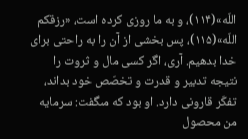اللّه»(۱۱۴)، و به ما روزى کرده است، «رزقکم اللّه»(۱۱۵)، پس بخشى از آن را به راحتى براى خدا بدهیم. آرى، اگر کسى مال و ثروت را نتیجه تدبیر و قدرت و تخصّص خود بداند، تفکّر قارونى دارد. او بود که مىگفت: سرمایه من محصول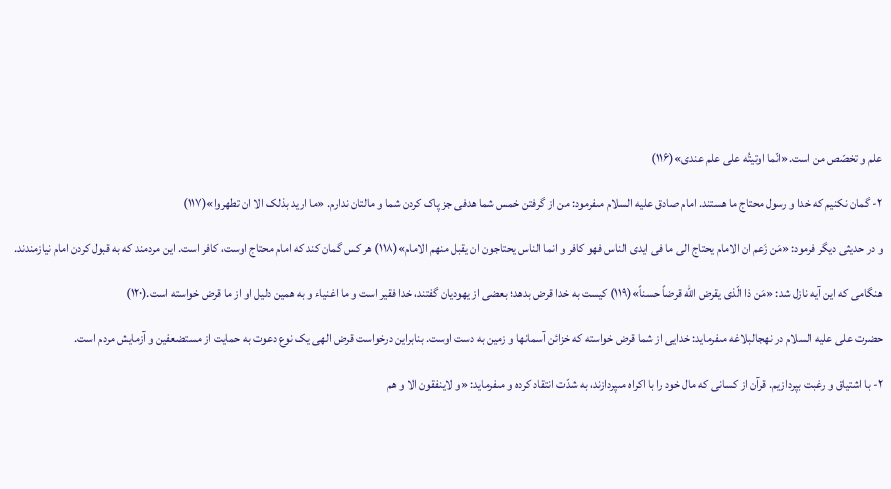علم و تخصّص من است.«انّما اوتیتُه على علم عندى»(۱۱۶)

۲- گمان نکنیم که خدا و رسول محتاج ما هستند. امام صادق علیه السلام مىفرمود: من از گرفتن خمس شما هدفى جز پاک کردن شما و مالتان ندارم. «ما ارید بذلک الا ان تطهروا»(۱۱۷)

و در حدیثى دیگر فرمود: «مَن زَعم ان الامام یحتاج الى ما فى ایدى الناس فهو کافر و انما الناس یحتاجون ان یقبل منهم الامام»(۱۱۸) هر کس گمان کند که امام محتاج اوست، کافر است. این مردمند که به قبول کردن امام نیازمندند.

هنگامى که این آیه نازل شد: «مَن ذا الّذى یقرض اللّه قرضاً حسناً»(۱۱۹) کیست به خدا قرض بدهد؛ بعضى از یهودیان گفتند، خدا فقیر است و ما اغنیاء و به همین دلیل او از ما قرض خواسته است.(۱۲۰)

حضرت على علیه السلام در نهجالبلاغه مىفرماید: خدایى از شما قرض خواسته که خزائن آسمانها و زمین به دست اوست. بنابراین درخواست قرض الهى یک نوع دعوت به حمایت از مستضعفین و آزمایش مردم است.

۲- با اشتیاق و رغبت بپردازیم. قرآن از کسانى که مال خود را با اکراه مىپردازند، به شدّت انتقاد کرده و مىفرماید: «و لاینفقون الا و هم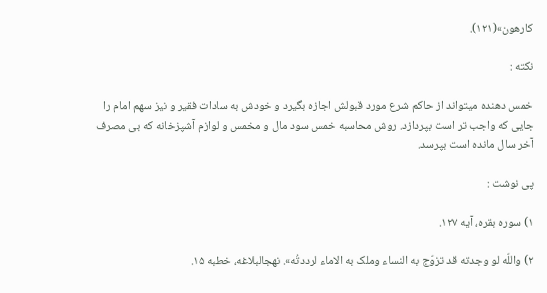کارهون»(۱۲۱).

نکته :

خمس دهنده میتواند از حاکم شرع مورد قبولش اجازه بگیرد و خودش به سادات فقیر و نیز سهم امام را جایی که واجب تر است بپردازد. روش محاسبه خمس سود مال و مخمس و لوازم آشپزخانه که بی مصرف آخر سال مانده است بپرسد.

پی نوشت :

۱) سوره بقره، آیه ۱۲۷.

۲) واللّه لو وجدته قد تزوّج به النساء وملک به الاماء لرددتُه». نهجالبلاغه، خطبه ۱۵.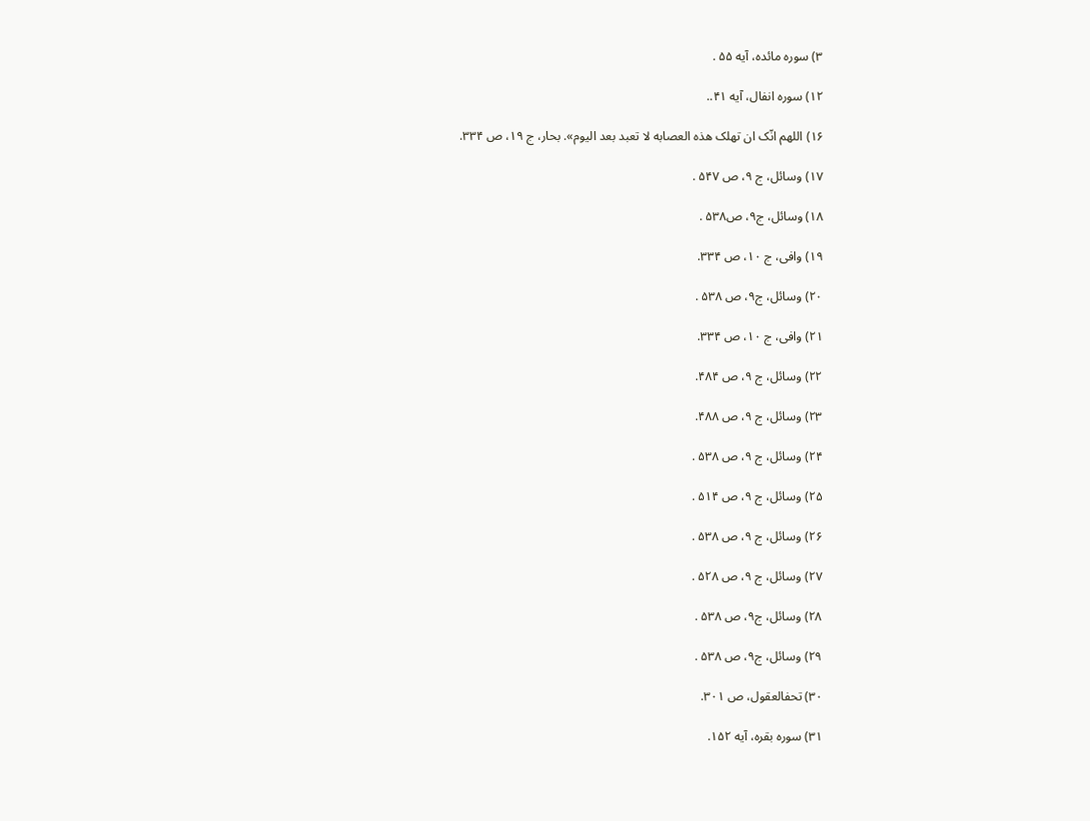۳) سوره مائده، آیه ۵۵ .

۱۲) سوره انفال، آیه ۴۱..

۱۶) اللهم انّک ان تهلک هذه العصابه لا تعبد بعد الیوم». بحار، ج ۱۹، ص ۳۳۴.

۱۷) وسائل، ج ۹، ص ۵۴۷ .

۱۸) وسائل، ج۹، ص۵۳۸ .

۱۹) وافى، ج ۱۰، ص ۳۳۴.

۲۰) وسائل، ج۹، ص ۵۳۸ .

۲۱) وافى، ج ۱۰، ص ۳۳۴.

۲۲) وسائل، ج ۹، ص ۴۸۴.

۲۳) وسائل، ج ۹، ص ۴۸۸.

۲۴) وسائل، ج ۹، ص ۵۳۸ .

۲۵) وسائل، ج ۹، ص ۵۱۴ .

۲۶) وسائل، ج ۹، ص ۵۳۸ .

۲۷) وسائل، ج ۹، ص ۵۲۸ .

۲۸) وسائل، ج۹، ص ۵۳۸ .

۲۹) وسائل، ج۹، ص ۵۳۸ .

۳۰) تحفالعقول، ص ۳۰۱.

۳۱) سوره بقره، آیه ۱۵۲.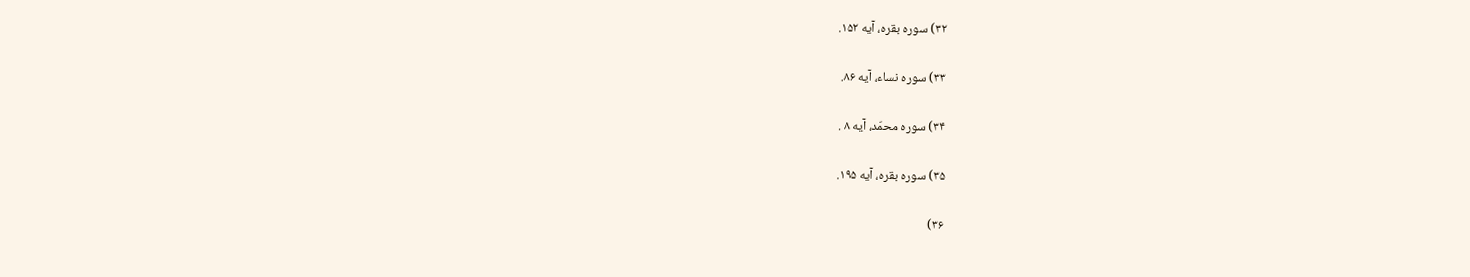۳۲) سوره بقره، آیه ۱۵۲.

۳۳) سوره نساء، آیه ۸۶.

۳۴) سوره محمّد، آیه ۸ .

۳۵) سوره بقره، آیه ۱۹۵.

۳۶)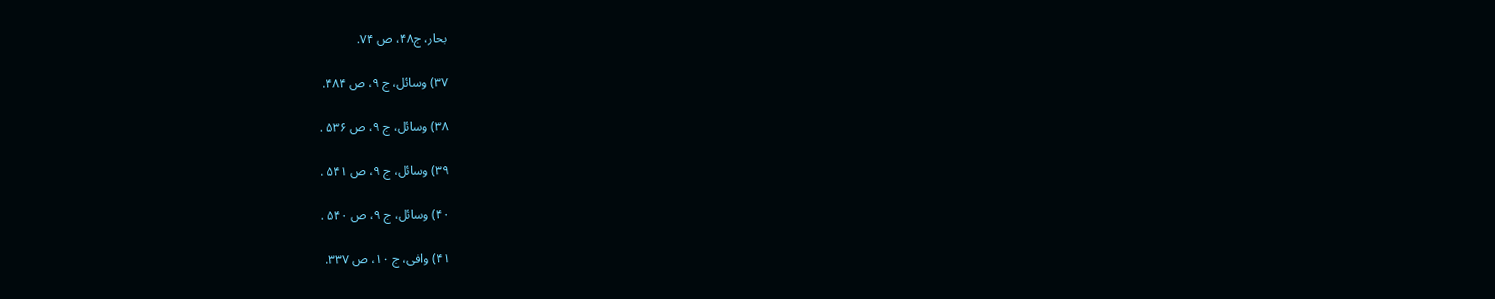بحار، ج۴۸، ص ۷۴.

۳۷) وسائل، ج ۹، ص ۴۸۴.

۳۸) وسائل، ج ۹، ص ۵۳۶ .

۳۹) وسائل، ج ۹، ص ۵۴۱ .

۴۰) وسائل، ج ۹، ص ۵۴۰ .

۴۱) وافى، ج ۱۰، ص ۳۳۷.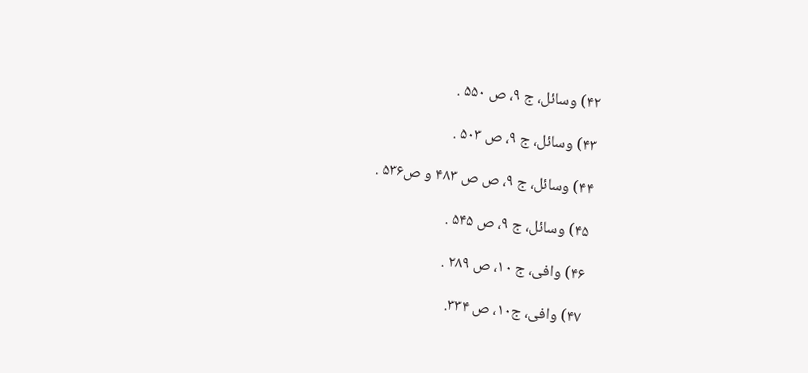۴۲) وسائل، ج ۹، ص ۵۵۰ .

۴۳) وسائل، ج ۹، ص ۵۰۳ .

۴۴) وسائل، ج ۹، ص ص ۴۸۳ و ص۵۳۶ .

۴۵) وسائل، ج ۹، ص ۵۴۵ .

۴۶) وافى، ج ۱۰، ص ۲۸۹ .

۴۷) وافى، ج۱۰، ص ۳۳۴.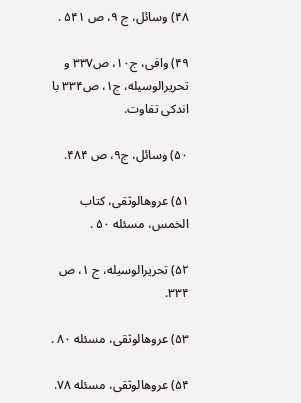۴۸) وسائل، ج ۹، ص ۵۴۱ .

۴۹) وافى، ج۱۰، ص۳۳۷ و تحریرالوسیله، ج۱، ص۳۳۴ با اندکى تفاوت.

۵۰) وسائل، ج۹، ص ۴۸۴.

۵۱) عروهالوثقى، کتاب الخمس، مسئله ۵۰ .

۵۲) تحریرالوسیله، ج ۱، ص ۳۳۴.

۵۳) عروهالوثقى، مسئله ۸۰ .

۵۴) عروهالوثقى، مسئله ۷۸.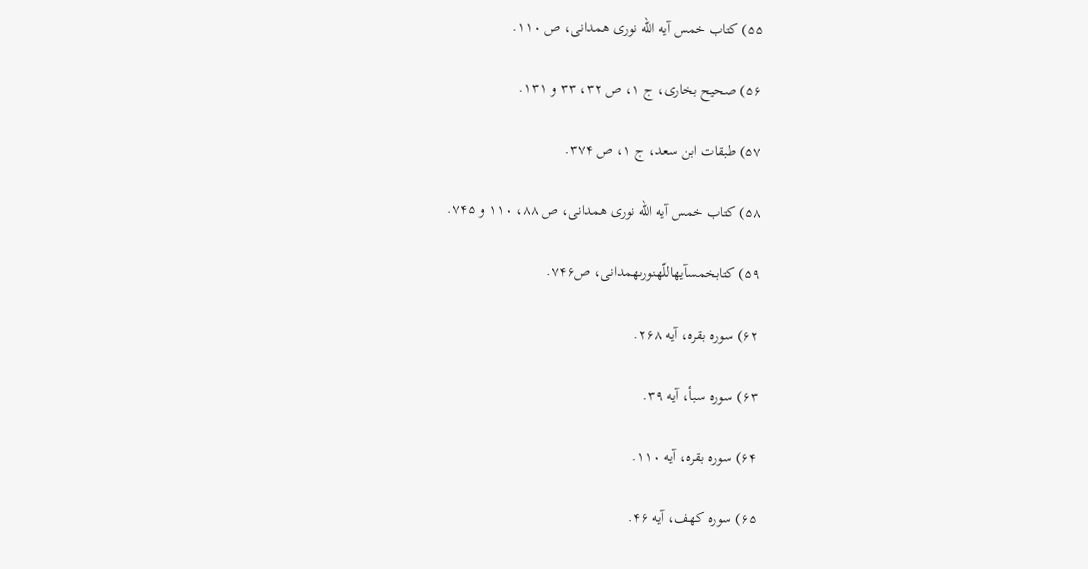۵۵) کتاب خمس آیه اللّه نورى همدانى، ص ۱۱۰.

۵۶) صحیح بخارى، ج ۱، ص ۳۲، ۳۳ و ۱۳۱.

۵۷) طبقات ابن سعد، ج ۱، ص ۳۷۴.

۵۸) کتاب خمس آیه اللّه نورى همدانى، ص ۸۸، ۱۱۰ و ۷۴۵.

۵۹) کتابخمسآیهاللّهنورىهمدانى، ص۷۴۶.

۶۲) سوره بقره، آیه ۲۶۸.

۶۳) سوره سبأ، آیه ۳۹.

۶۴) سوره بقره، آیه ۱۱۰.

۶۵) سوره کهف، آیه ۴۶.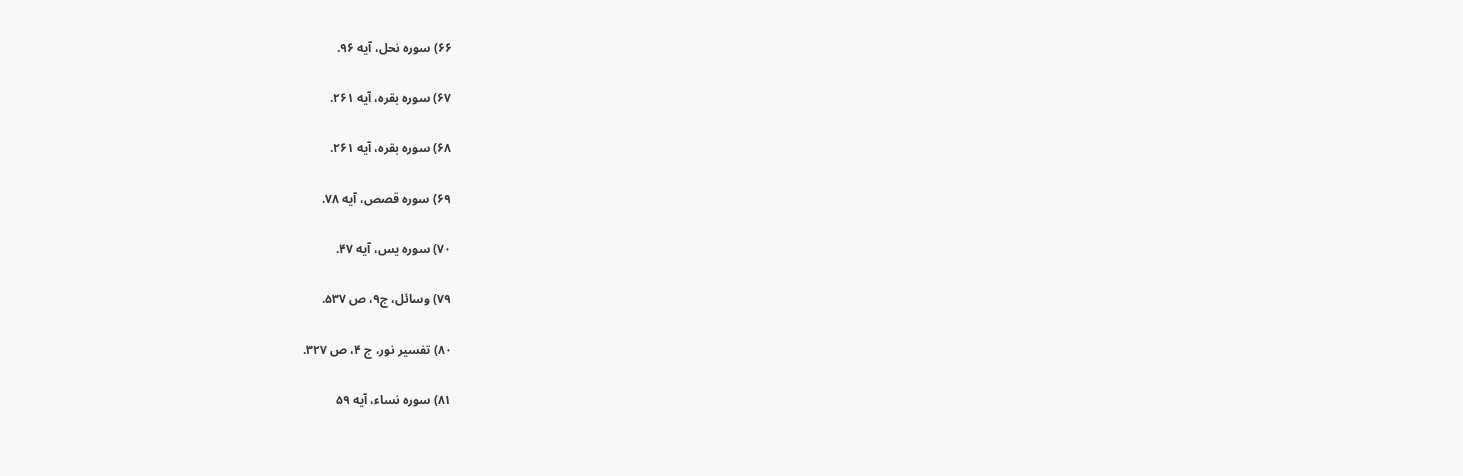۶۶) سوره نحل، آیه ۹۶.

۶۷) سوره بقره، آیه ۲۶۱.

۶۸) سوره بقره، آیه ۲۶۱.

۶۹) سوره قصص، آیه ۷۸.

۷۰) سوره یس، آیه ۴۷.

۷۹) وسائل، ج۹، ص ۵۳۷.

۸۰) تفسیر نور، ج ۴، ص ۳۲۷.

۸۱) سوره نساء، آیه ۵۹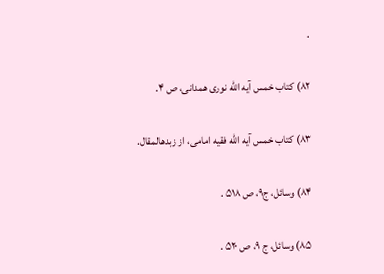.

۸۲) کتاب خمس آیه اللّه نورى همدانى، ص ۴.

۸۳) کتاب خمس آیه اللّه فقیه امامى، از زبدهالمقال.

۸۴) وسائل، ج۹، ص ۵۱۸ .

۸۵) وسائل، ج ۹، ص ۵۲۰ .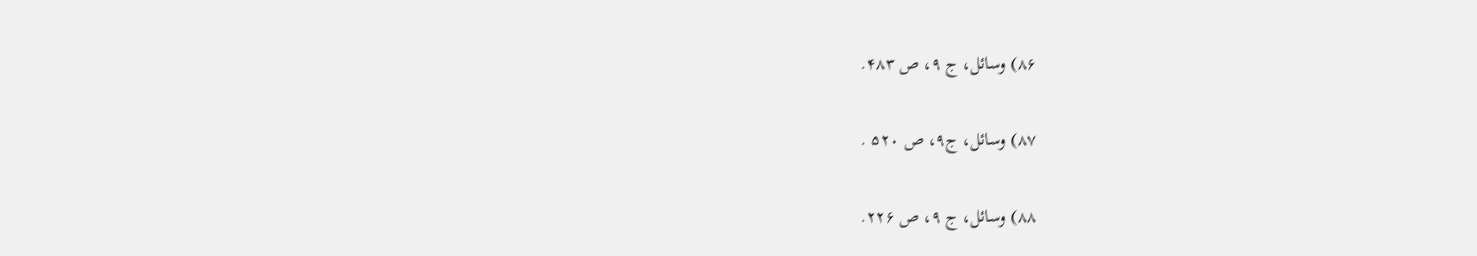۸۶) وسائل، ج ۹، ص ۴۸۳.

۸۷) وسائل، ج۹، ص ۵۲۰ .

۸۸) وسائل، ج ۹، ص ۲۲۶.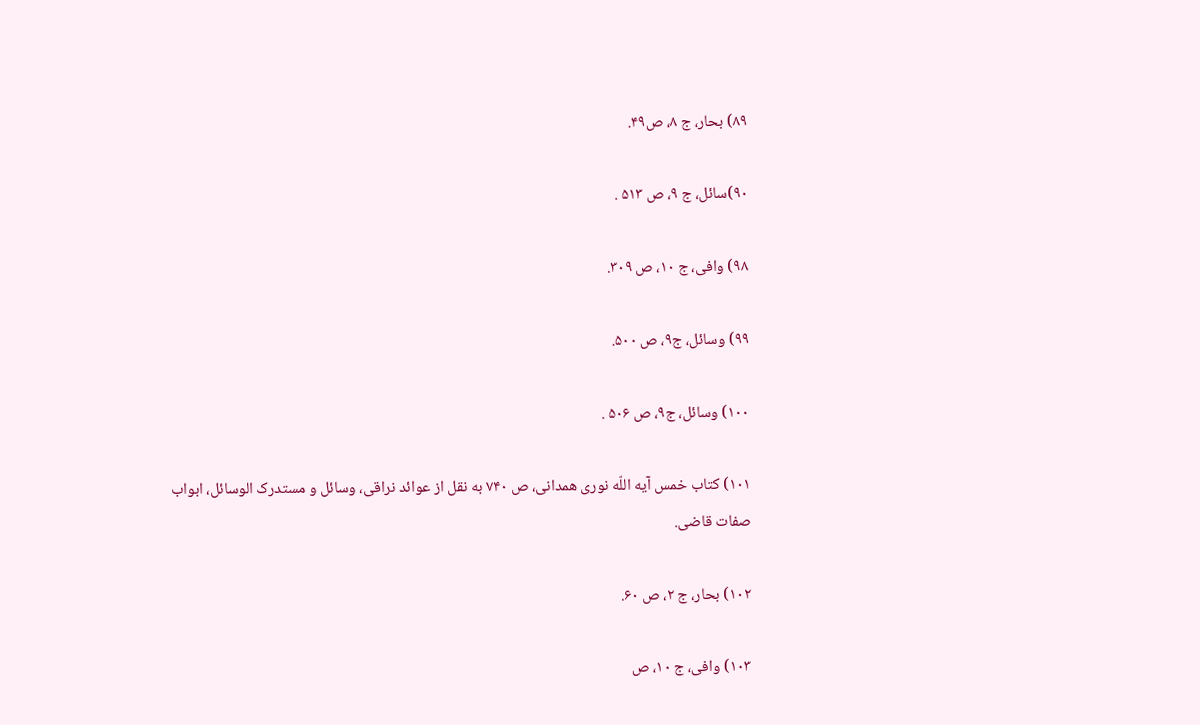۸۹) بحار، ج ۸، ص۴۹.

۹۰)سائل، ج ۹، ص ۵۱۳ .

۹۸) وافى، ج ۱۰، ص ۳۰۹.

۹۹) وسائل، ج۹، ص ۵۰۰.

۱۰۰) وسائل، ج۹، ص ۵۰۶ .

۱۰۱) کتاب خمس آیه اللّه نورى همدانى، ص ۷۴۰ به نقل از عوائد نراقى، وسائل و مستدرک الوسائل، ابواب صفات قاضى.

۱۰۲) بحار، ج ۲، ص ۶۰.

۱۰۳) وافى، ج ۱۰، ص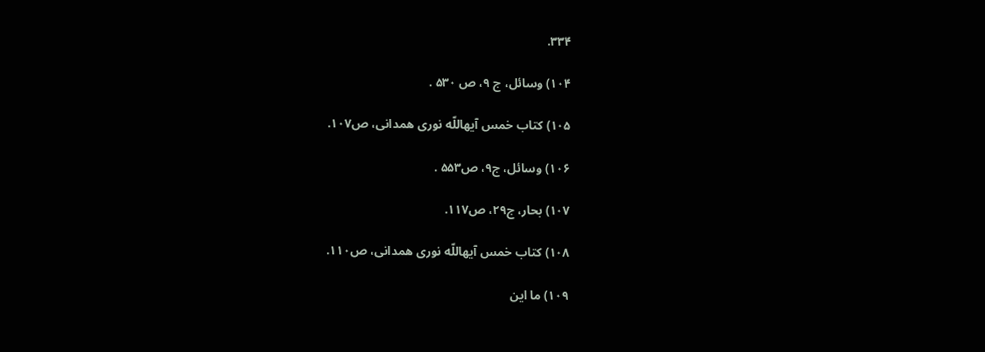۳۳۴.

۱۰۴) وسائل، ج ۹، ص ۵۳۰ .

۱۰۵) کتاب خمس آیهاللّه نورى همدانى، ص۱۰۷.

۱۰۶) وسائل، ج۹، ص۵۵۳ .

۱۰۷) بحار، ج۲۹، ص۱۱۷.

۱۰۸) کتاب خمس آیهاللّه نورى همدانى، ص۱۱۰.

۱۰۹) ما این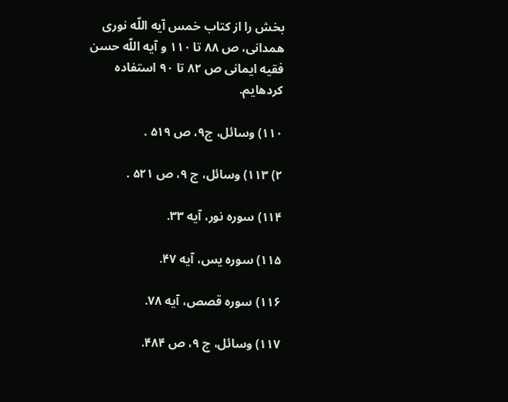بخش را از کتاب خمس آیه اللّه نورى همدانى، ص ۸۸ تا ۱۱۰ و آیه اللّه حسن فقیه ایمانى ص ۸۲ تا ۹۰ استفاده کردهایم.

۱۱۰) وسائل، ج۹، ص ۵۱۹ .

۲) ۱۱۳) وسائل، ج ۹، ص ۵۲۱ .

۱۱۴) سوره نور، آیه ۳۳.

۱۱۵) سوره یس، آیه ۴۷.

۱۱۶) سوره قصص، آیه ۷۸.

۱۱۷) وسائل، ج ۹، ص ۴۸۴.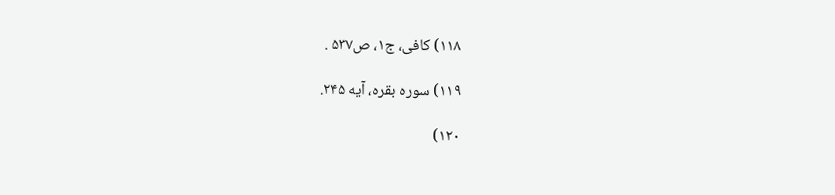۱۱۸) کافى، ج۱، ص۵۳۷ .

۱۱۹) سوره بقره، آیه ۲۴۵.

۱۲۰)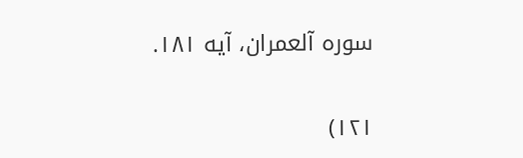سوره آلعمران، آیه ۱۸۱.

۱۲۱)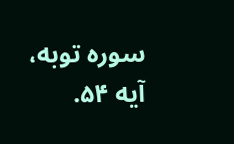سوره توبه، آیه ۵۴.